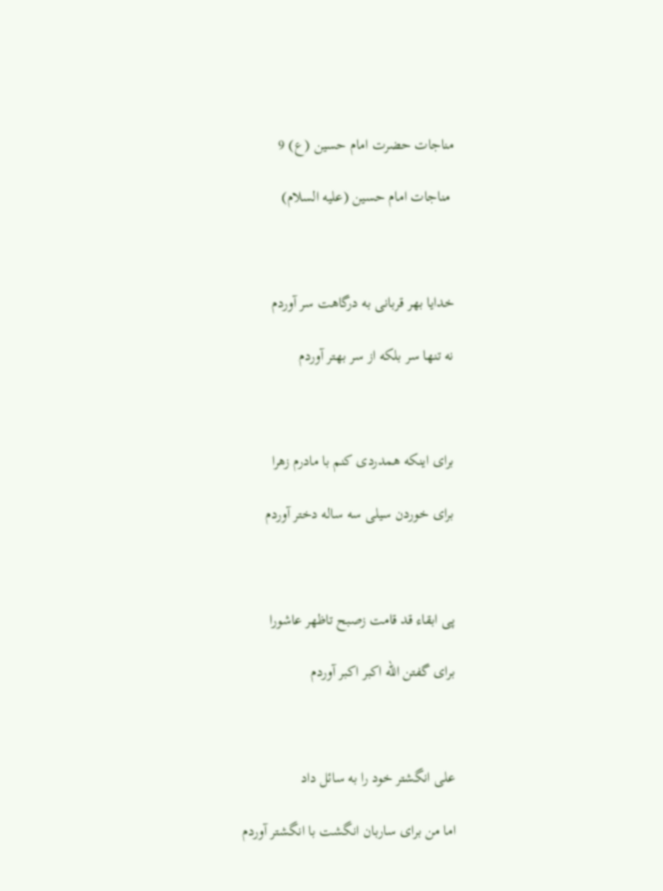مناجات حضرت امام حسین (ع) 9

 مناجات امام حسین (علیه السلام)



خدایا بهر قربانی به درگاهت سر آوردم

نه تنها سر بلکه از سر بهتر آوردم



برای اینکه همدردی کنم با مادرم زهرا

برای خوردن سیلی سه ساله دختر آوردم



پی ابقاء قد قامت زصبح تاظهر عاشورا

برای گفتن الله اکبر اکبر آوردم



علی انگشتر خود را به سائل داد

اما من برای ساربان انگشت با انگشتر آوردم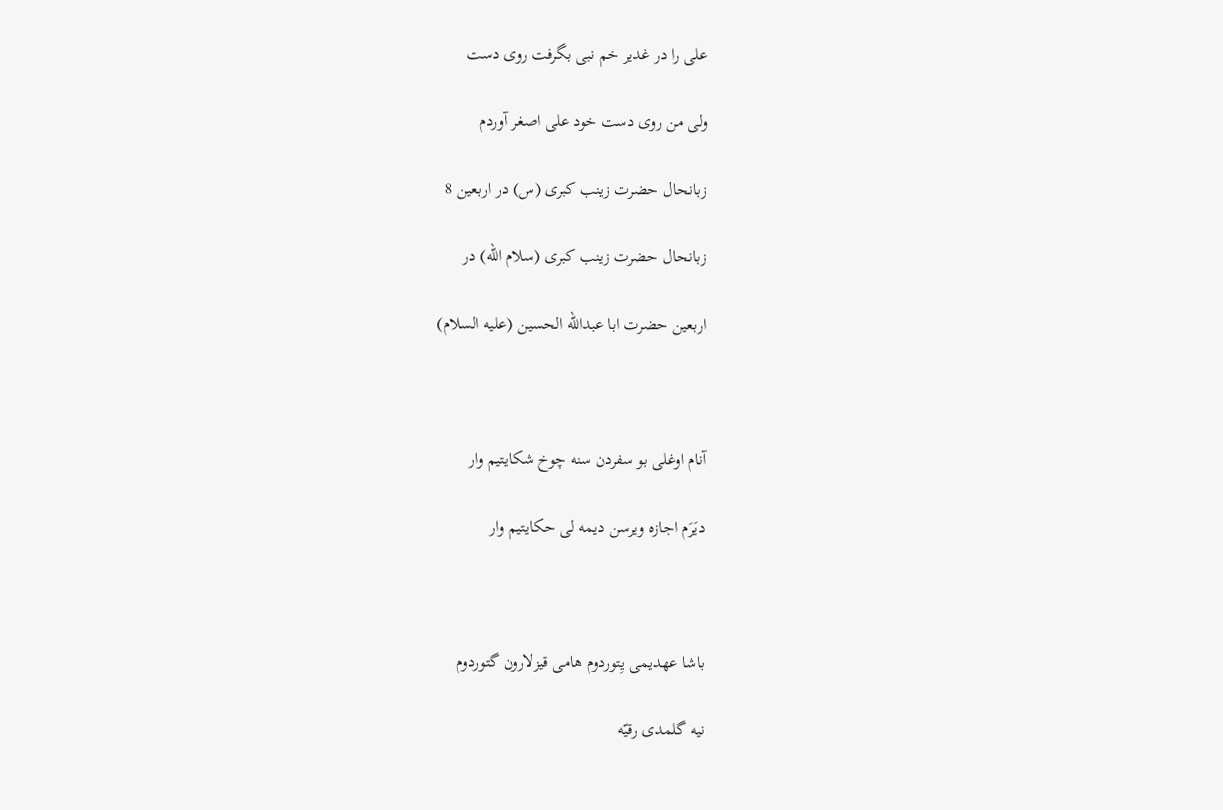علی را در غدیر خم نبی بگرفت روی دست

ولی من روی دست خود علی اصغر آوردم

زبانحال حضرت زینب کبری (س) در اربعین 8

زبانحال حضرت زینب کبری (سلام الله) در

اربعین حضرت ابا عبدالله الحسین (علیه السلام)



آنام اوغلی بو سفردن سنه چوخ شکایتیم وار

دیَرَم اجازه ویرسن دیمه لی حکایتیم وار



باشا عهدیمی یِتوردوم هامی قیزلارون گتوردوم

نیه گلمدی رقیّه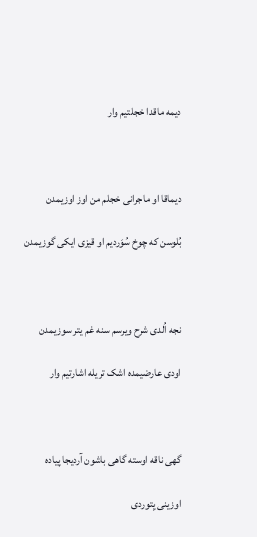دیمه ماقدا خجلتیم وار



دیماقا او ماجرانی خجلم من اوز اوزیمدن

بُلوسن که چوخ سُوَردیم او قیزی ایکی گوزیمدن



نجه اُلدی شرح ویرسم سنه غم یتر سوزیمدن

اودی عارضیمده اشک تریله اشارتیم وار



گهی ناقه اوسته گاهی باشون آردیجا پیاده

اوزینی یِتوردی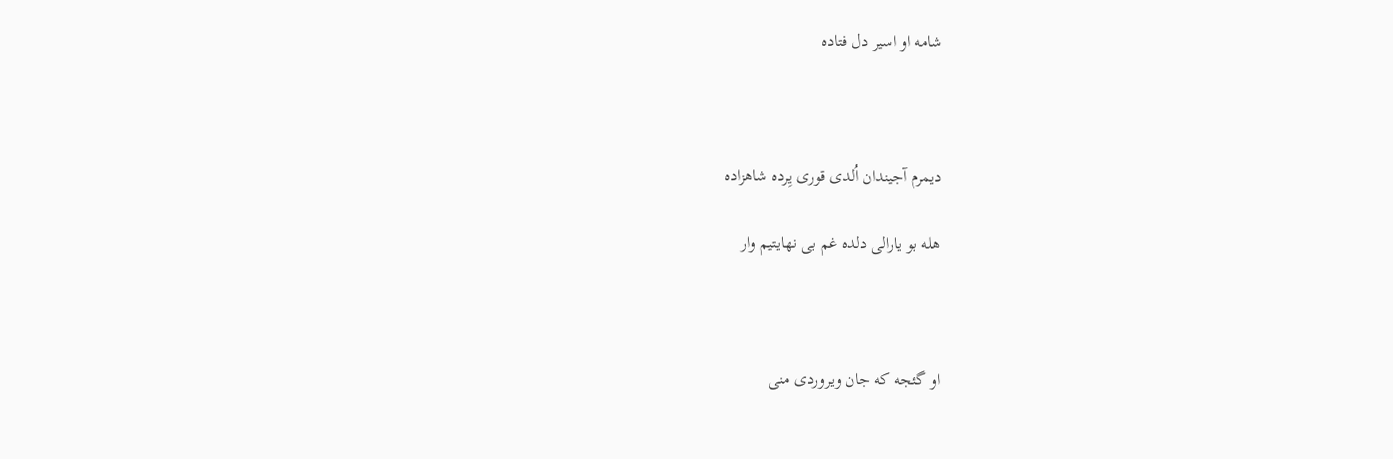شامه او اسیر دل فتاده



دیمرم آجیندان اُلدی قوری یِرده شاهزاده

هله بو یارالی دلده غم بی نهایتیم وار



او گئجه که جان ویروردی منی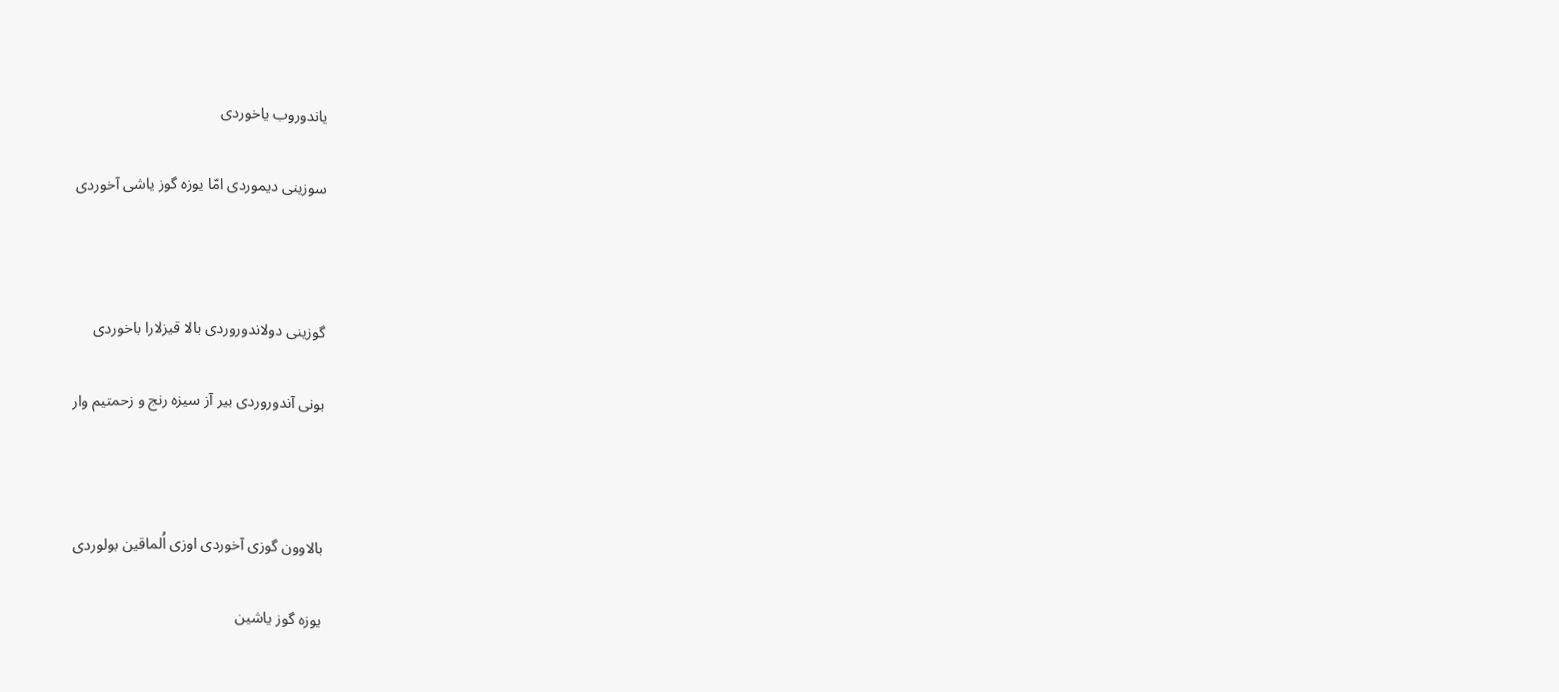یاندوروب یاخوردی

سوزینی دیموردی امّا یوزه گوز یاشی آخوردی



گوزینی دولاندوروردی بالا قیزلارا باخوردی

بونی آندوروردی بیر آز سیزه رنج و زحمتیم وار



بالاوون گوزی آخوردی اوزی اُلماقین بولوردی

یوزه گوز یاشین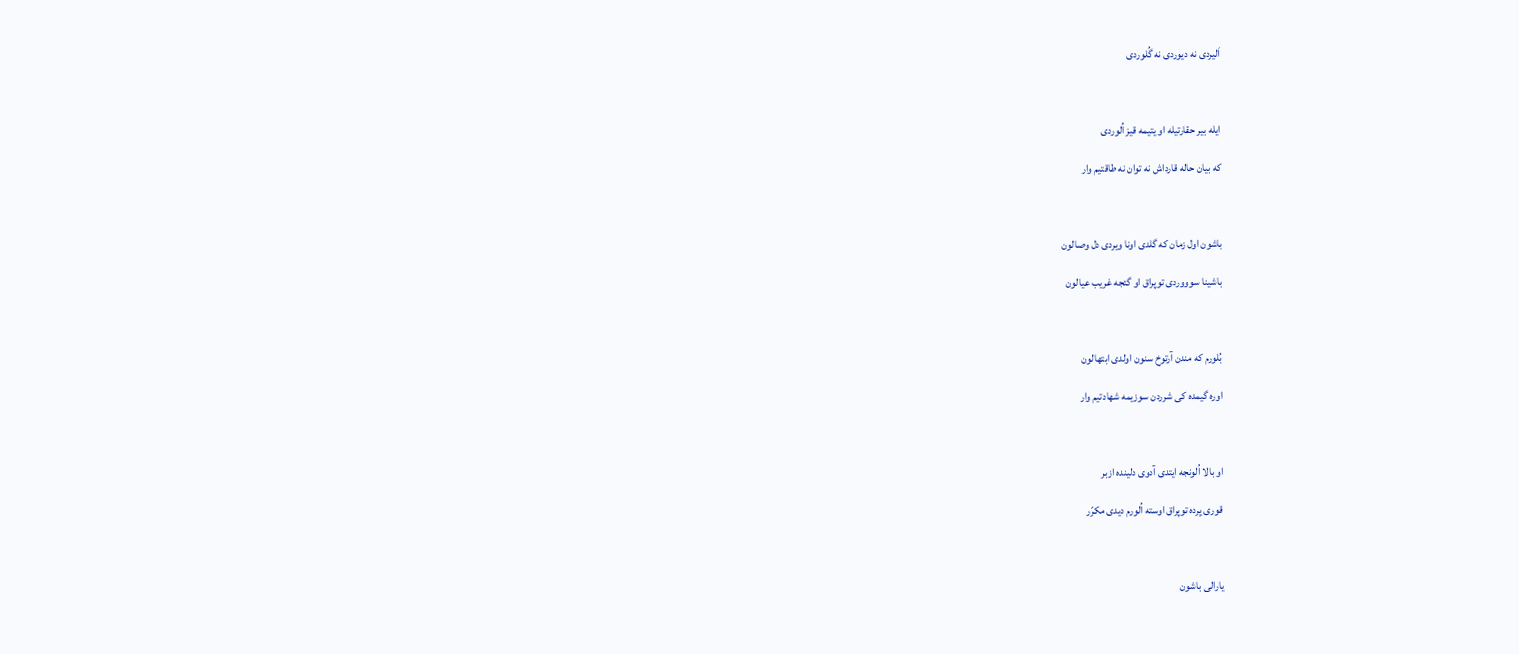اَلیردی نه دیوردی نه گُلوردی



ایله بیر حقارتیله او یتیمه قیز اُلوردی

که بیان حاله قارداش نه توان نه طاقتیم وار



باشون اول زمان که گلدی اونا ویردی دل وصالون

باشینا سوووردی توپراق او گئجه غریب عیالون



بُلورم که مندن آرتوخ سنون اولدی ابتهالون

اوره گیمده کی شرردن سوزیمه شهادتیم وار



او بالا اُلونجه ایتدی آدوی دلینده ازبر

قوری یِرده توپراق اوسته اُلورم دیدی مکرّر



یارالی باشون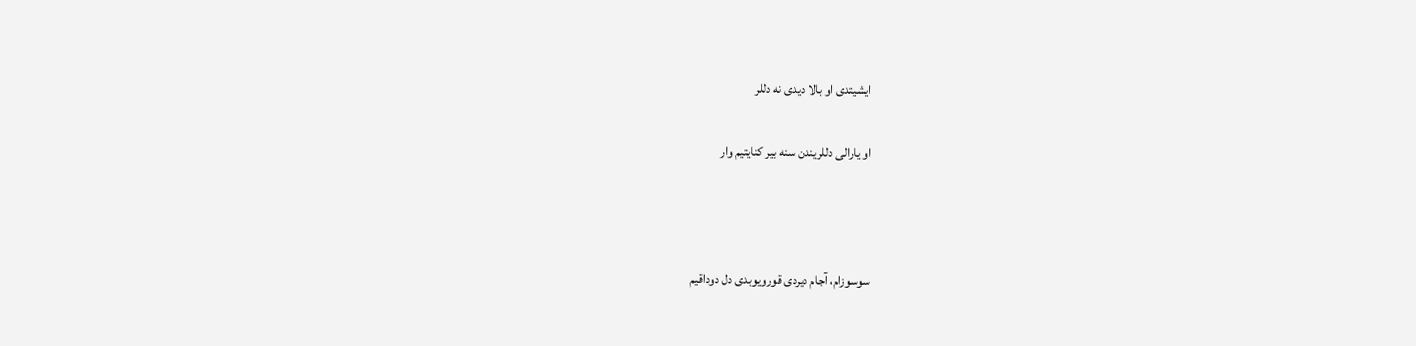ایشیتدی او بالا دیدی نه دللر

او یارالی دللریندن سنه بیر کنایتیم وار



سوسوزام، آجام دیردی قورویوبدی دل دوداقیم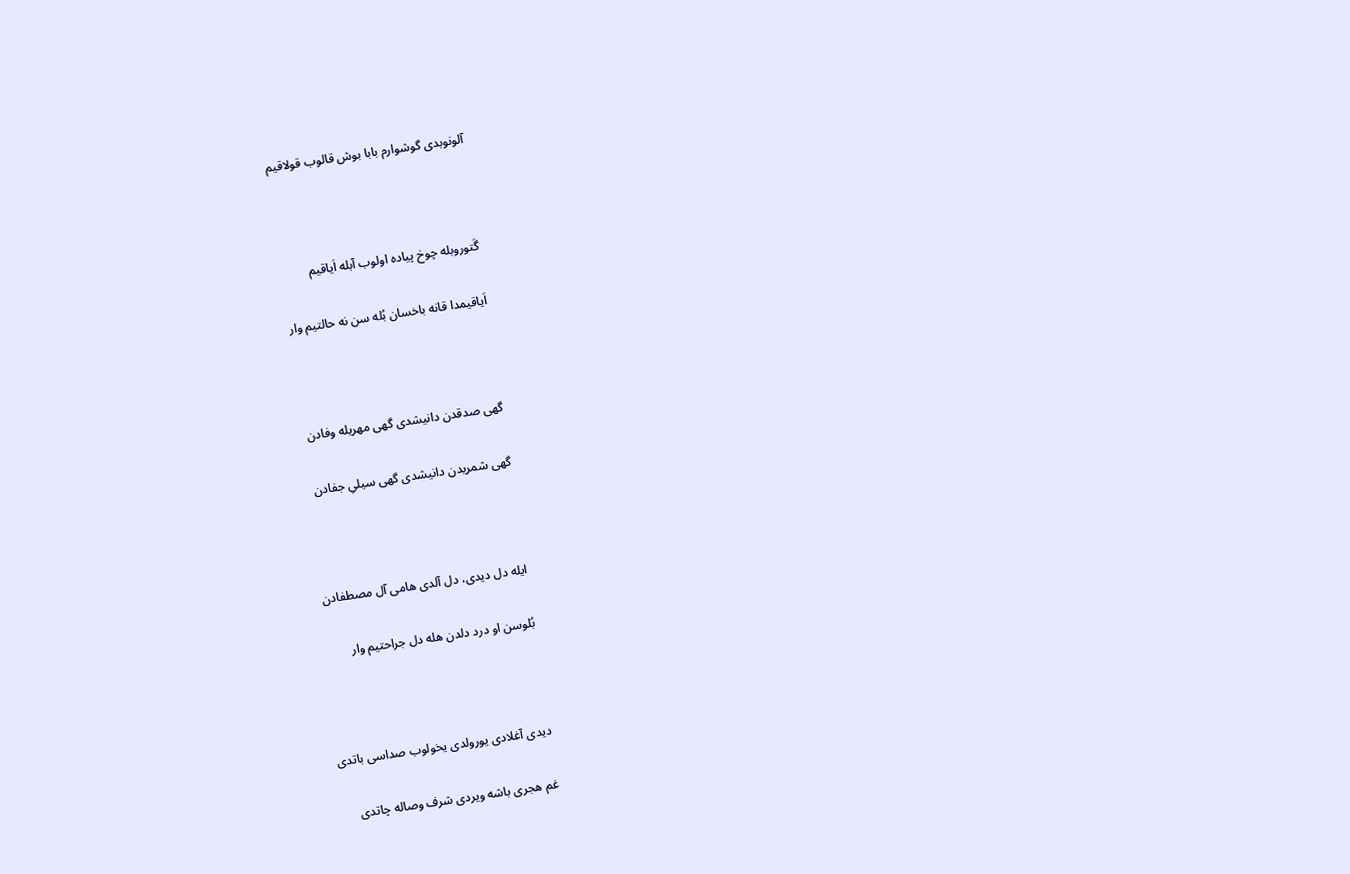آلونوبدی گوشوارم بابا بوش قالوب قولاقیم



گَتوروبله چوخ پیاده اولوب آبله اَیاقیم

اَیاقیمدا قانه باخسان بُله سن نه حالتیم وار



گهی صدقدن دانیشدی گهی مهریله وفادن

گهی شمریدن دانیشدی گهی سیلیِ جفادن



ایله دل دیدی، دل آلدی هامی آل مصطفادن

بُلوسن او درد دلدن هله دل جراحتیم وار



دیدی آغلادی یورولدی یخولوب صداسی باتدی

غم هجری باشه ویردی شرف وصاله چاتدی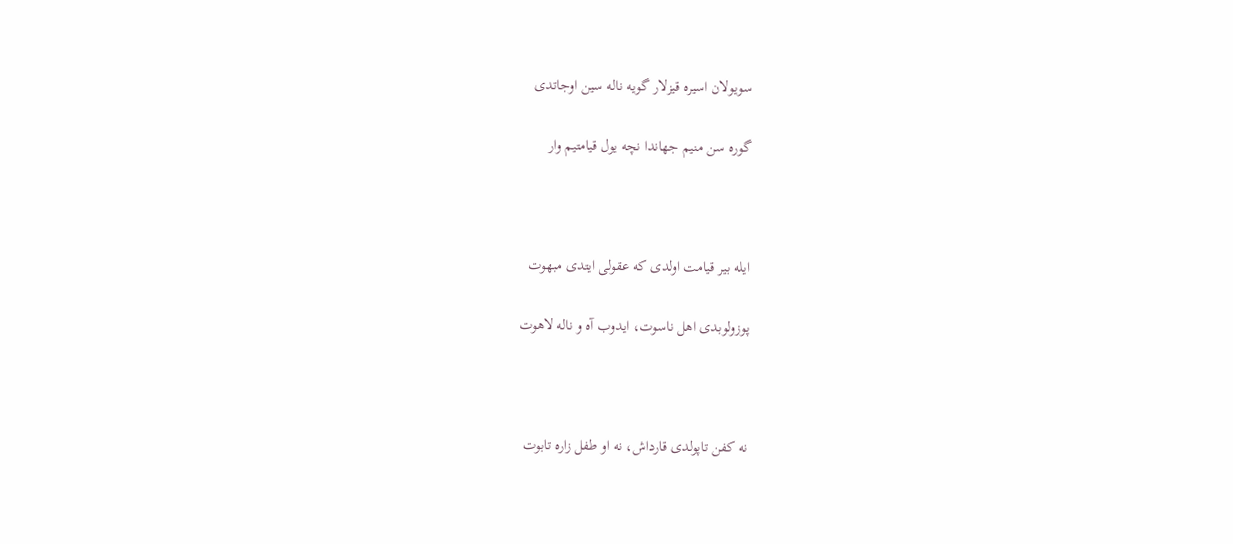سویولان اسیره قیزلار گویه ناله سین اوجاتدی

گوره سن منیم جهاندا نچه یول قیامتیم وار



ایله بیر قیامت اولدی که عقولی ایتدی مبهوت

پوزولوبدی اهل ناسوت، ایدوب آه و ناله لاهوت



نه کفن تاپولدی قارداش، نه او طفل زاره تابوت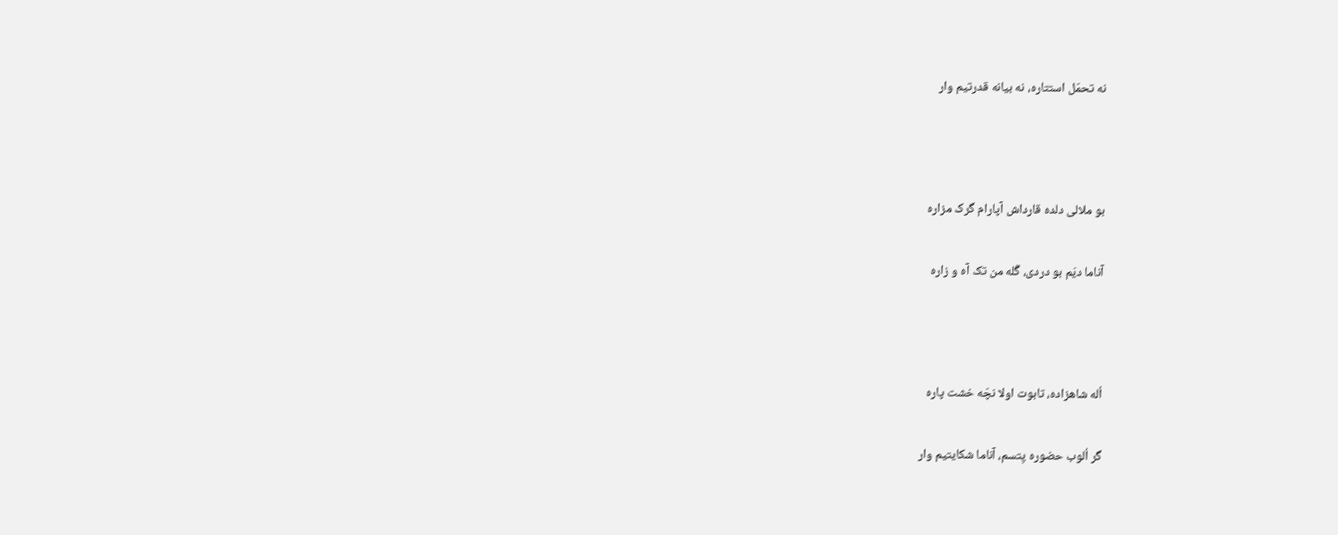نه تحمّل استتاره، نه بیانه قدرتیم وار



بو ملالی دلده قارداش آپارام گرک مزاره

آناما دیَم بو دردی، گَله من تک آه و زاره



اُله شاهزاده، تابوت اولا نچّه خشت پاره

گر اُلوب حضوره یِتسم، آناما شکایتیم وار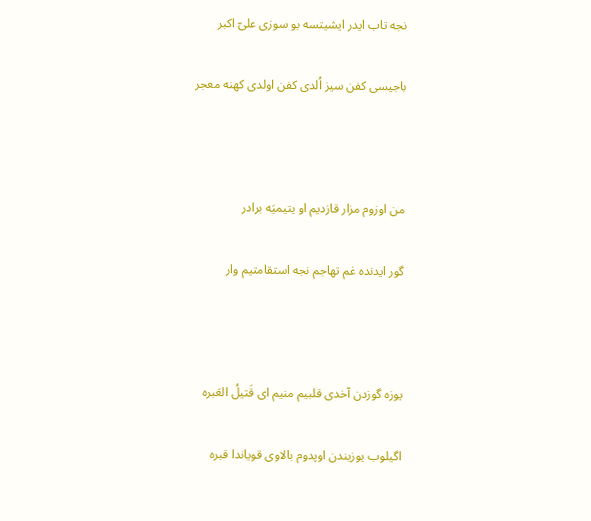نجه تاب ایدر ایشیتسه بو سوزی علیّ اکبر

باجیسی کفن سیز اُلدی کفن اولدی کهنه معجر



من اوزوم مزار قازدیم او یتیمیَه برادر

گور ایدنده غم تهاجم نجه استقامتیم وار



یوزه گوزدن آخدی قلبیم منیم ای قَتیلُ العَبره

اگیلوب یوزیندن اوپدوم بالاوی قویاندا قبره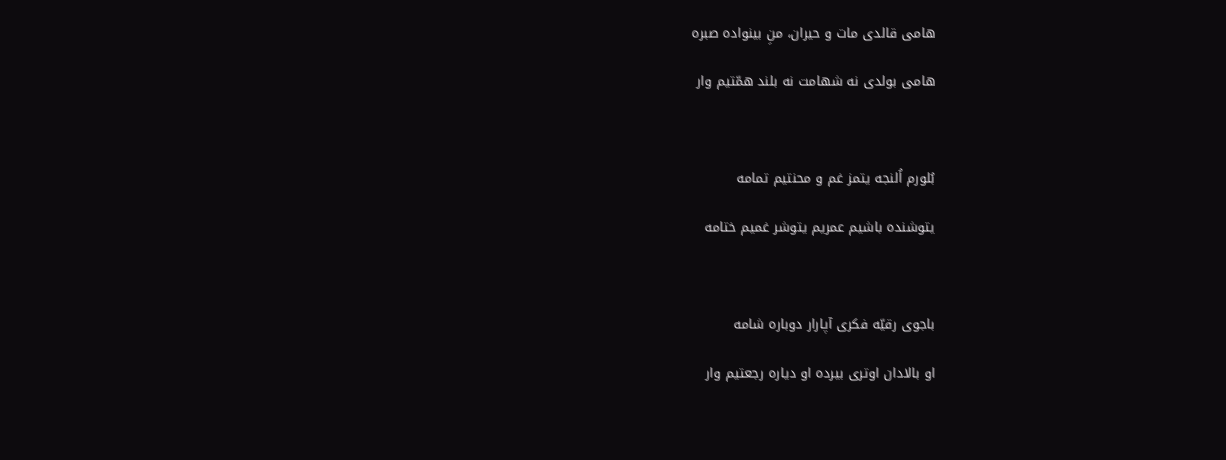هامی قالدی مات و حیران،‌ منِ بینواده صبره

هامی بولدی نه شهامت نه بلند همّتیم وار



بُلورم اُلنجه یتمز غم و محنتیم تمامه

یتوشنده باشیم عمریم یتوشر غمیم ختامه



باجوی رقیّه فکری آپارار دوباره شامه

او بالادان اوتری بیرده او دیاره رجعتیم وار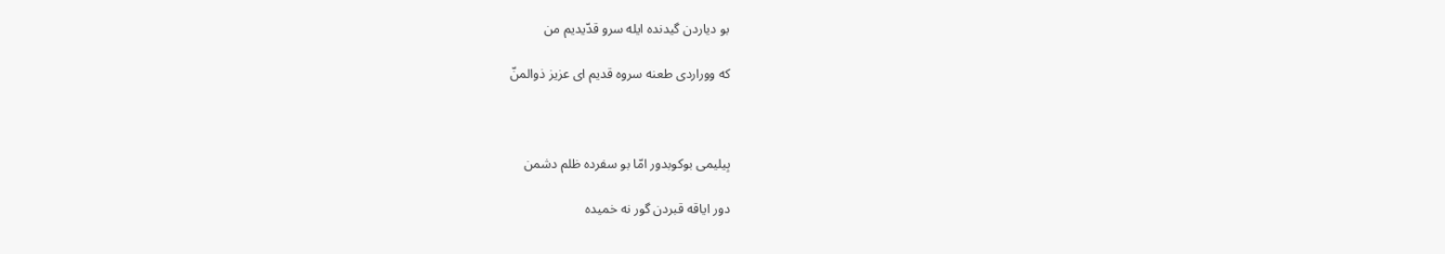بو دیاردن گیدنده ایله سرو قدّیدیم من

که ووراردی طعنه سروه قدیم ای عزیز ذوالمنّ



بِیلیمی بوکوبدور امّا بو سفرده ظلم دشمن

دور ایاقه قبردن گور نه خمیده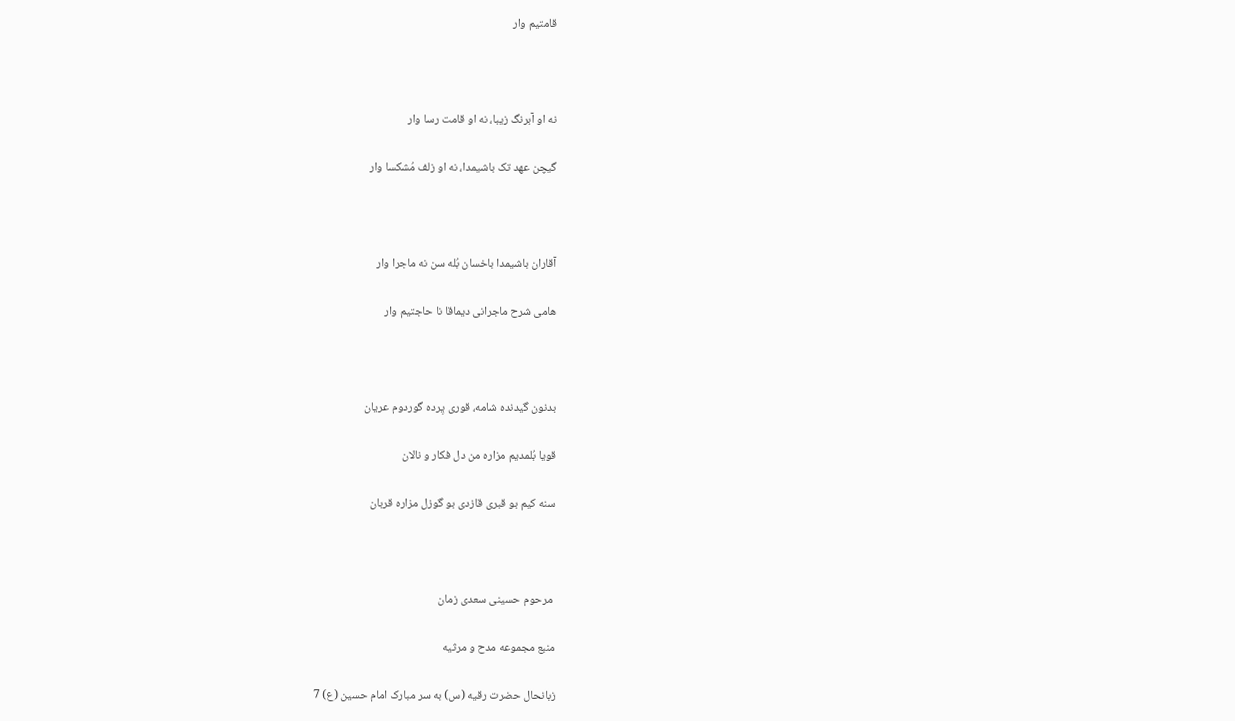قامتیم وار



نه او آبرنگ زیبا، نه او قامت رسا وار

گیچن عهد تک باشیمدا، نه او زلف مُشکسا وار



آقاران باشیمدا باخسان بُله سن نه ماجرا وار

هامی شرح ماجرانی دیماقا نا حاجتیم وار



بدنون گیدنده شامه، قوری یِرده گوردوم عریان

قویا بُلمدیم مزاره من دل فکار و نالان

سنه کیم بو قبری قازدی بو گوزل مزاره قربان



 مرحوم حسینی سعدی زمان

منبع مجموعه مدح و مرثیه

زبانحال حضرت رقیه (س) به سر مبارک امام حسین (ع) 7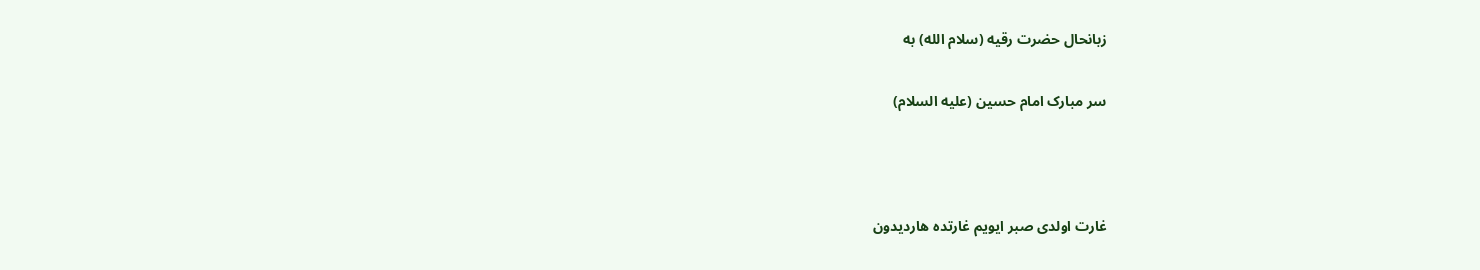زبانحال حضرت رقیه (سلام الله) به

سر مبارک امام حسین (علیه السلام)



غارت اولدی صبر ایویم غارتده هاردیدون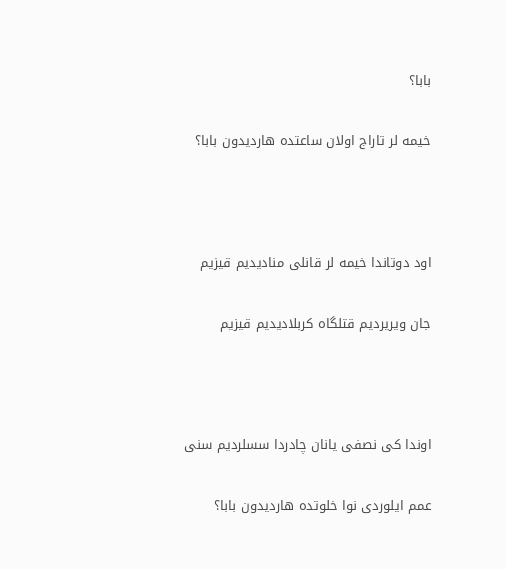بابا؟

خیمه لر تاراج اولان ساعتده هاردیدون بابا؟



اود دوتاندا خیمه لر قانلی منادیدیم قیزیم

جان ویریردیم قتلگاه کربلادیدیم قیزیم



اوندا کی نصفی یانان چادردا سسلردیم سنی

عمم ایلوردی نوا خلوتده هاردیدون بابا؟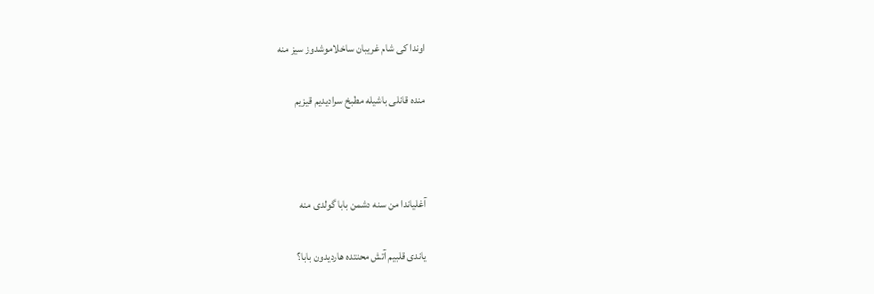اوندا کی شام غریبان ساخلاموشدوز سیز منه

منده قانلی باشیله مطبخ سرادیدیم قیزیم



آغلیاندا من سنه دشمن بابا گولدی منه

یاندی قلبیم آتش محنتده هاردیدون بابا؟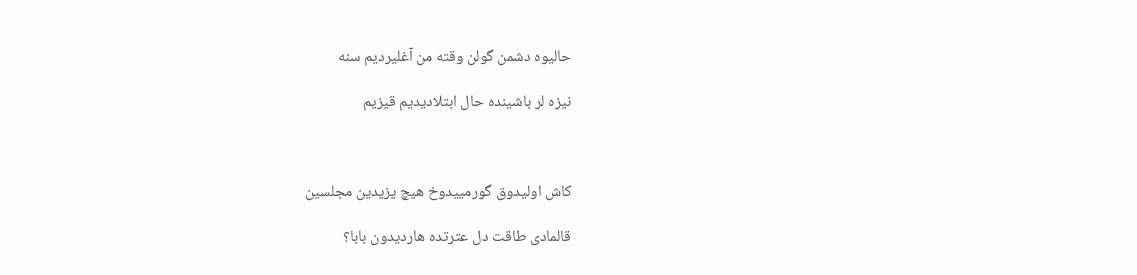حالیوه دشمن گولن وقته من آغلیردیم سنه

نیزه لر باشینده حال ابتلادیدیم قیزیم



کاش اولیدوق گورمییدوخ هیچ یزیدین مجلسین

قالمادی طاقت دل عترتده هاردیدون بابا؟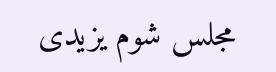مجلس شوم یزیدی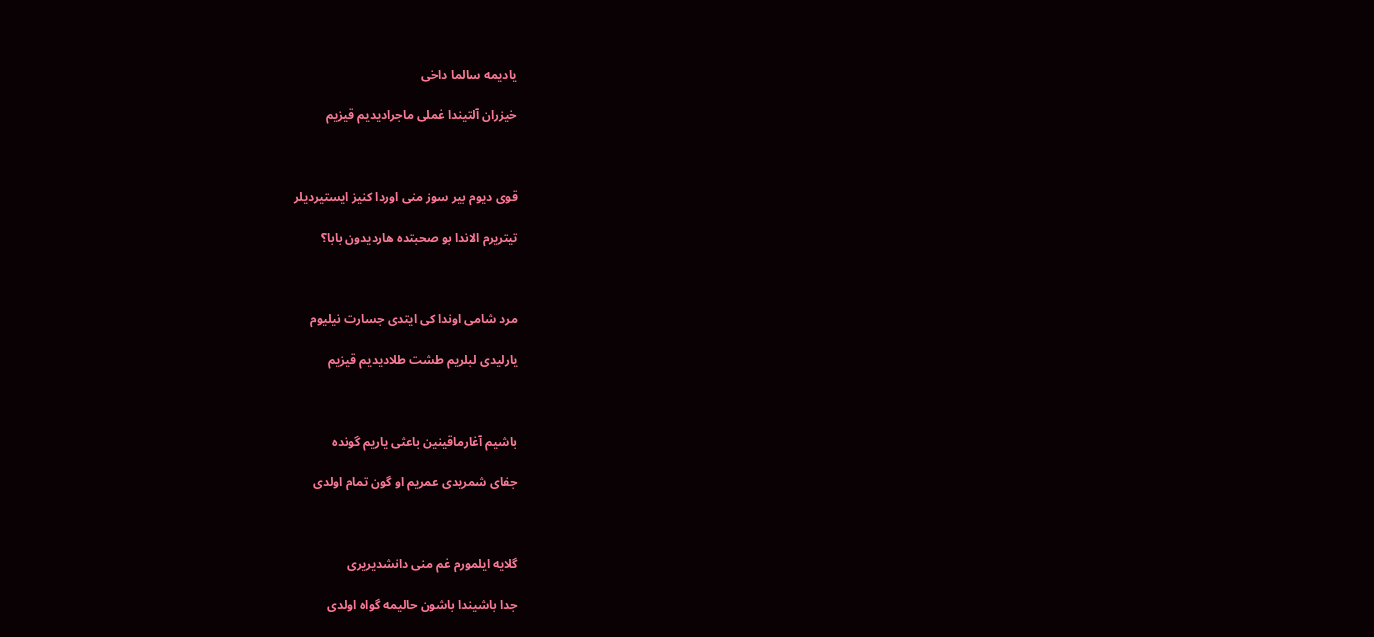یادیمه سالما داخی

خیزران آلتیندا غملی ماجرادیدیم قیزیم



قوی دیوم بیر سوز منی اوردا کنیز ایستیردیلر

تیتریرم الاندا بو صحبتده هاردیدون بابا؟



مرد شامی اوندا کی ایتدی جسارت نیلیوم

یارلیدی لبلریم طشت طلادیدیم قیزیم



باشیم آغارماقینین باعثی یاریم گونده

جفای شمریدی عمریم او گون تمام اولدی



گلایه ایلمورم غم منی دانشدیریری

جدا باشیندا باشون حالیمه گواه اولدی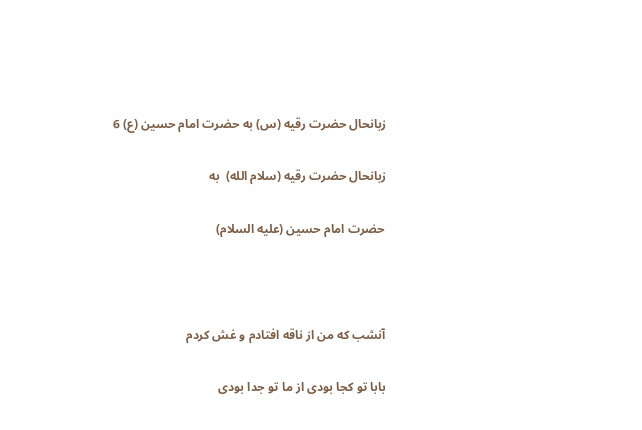زبانحال حضرت رقیه (س) به حضرت امام حسین (ع) 6

زبانحال حضرت رقیه (سلام الله)  به

حضرت امام حسین (علیه السلام)



آنشب که من از ناقه افتادم و غش کردم

بابا تو کجا بودی از ما تو جدا بودی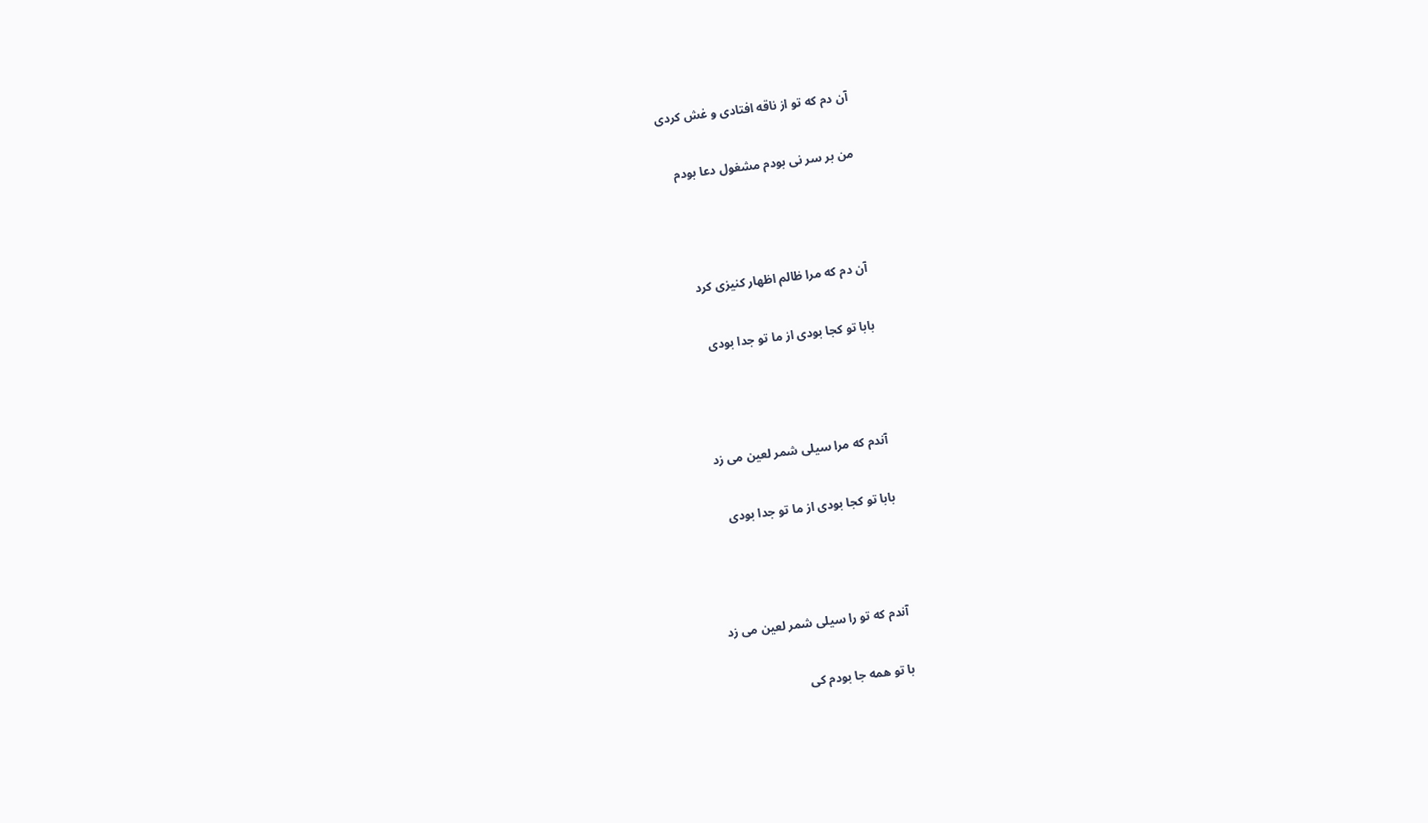آن دم که تو از ناقه افتادی و غش کردی

من بر سر نی بودم مشغول دعا بودم



آن دم که مرا ظالم اظهار کنیزی کرد

بابا تو کجا بودی از ما تو جدا بودی



آندم که مرا سیلی شمر لعین می زد

بابا تو کجا بودی از ما تو جدا بودی



آندم که تو را سیلی شمر لعین می زد

با تو همه جا بودم کی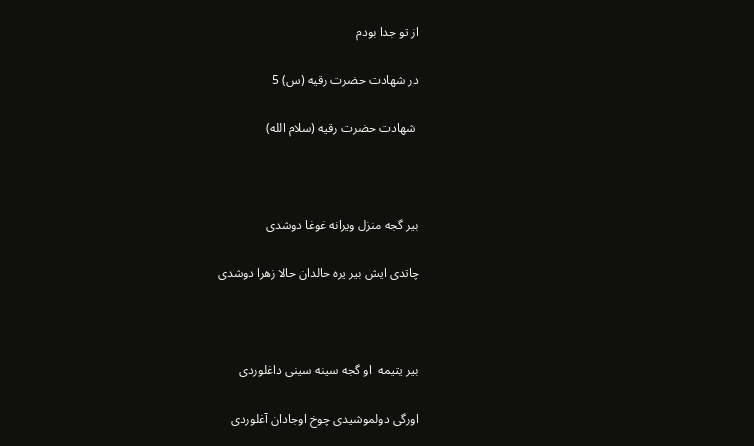از تو جدا بودم

در شهادت حضرت رقیه (س) 5

 شهادت حضرت رقیه (سلام الله)



بیر گجه منزل ویرانه غوغا دوشدی

چاتدی ایش بیر یره حالدان حالا زهرا دوشدی



بیر یتیمه  او گجه سینه سینی داغلوردی

اورگی دولموشیدی چوخ اوجادان آغلوردی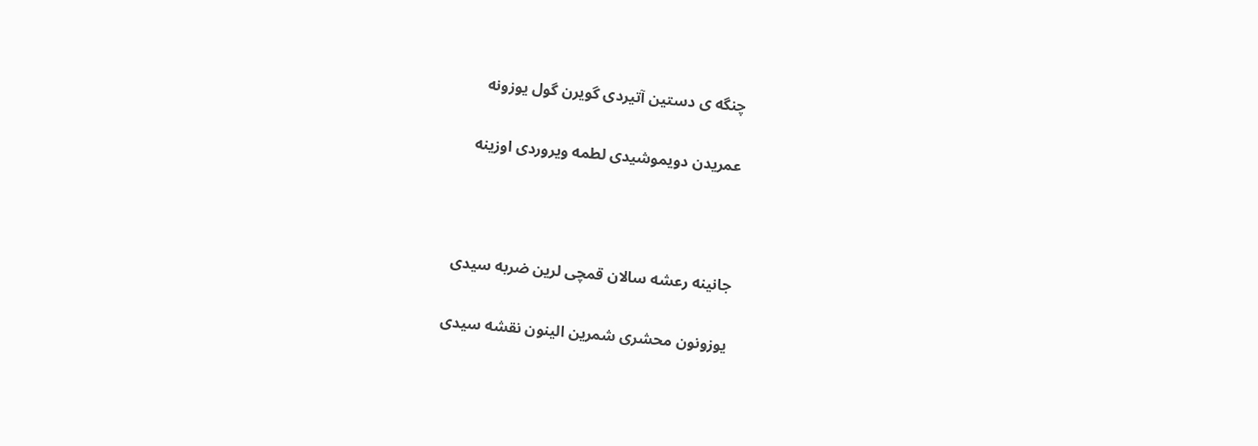چنگه ی دستین آتیردی گویرن گول یوزونه

عمریدن دویموشیدی لطمه ویروردی اوزینه



جانینه رعشه سالان قمچی لرین ضربه سیدی

یوزونون محشری شمرین الینون نقشه سیدی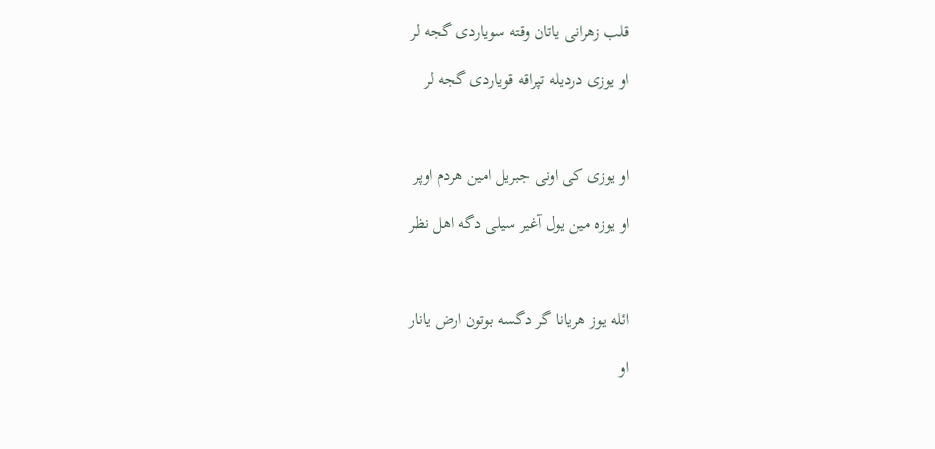قلب زهرانی یاتان وقته سویاردی گجه لر

او یوزی دردیله تپراقه قویاردی گجه لر



او یوزی کی اونی جبریل امین هردم اوپر

او یوزه مین یول آغیر سیلی دگه اهل نظر



ائله یوز هریانا گر دگسه بوتون ارض یانار

او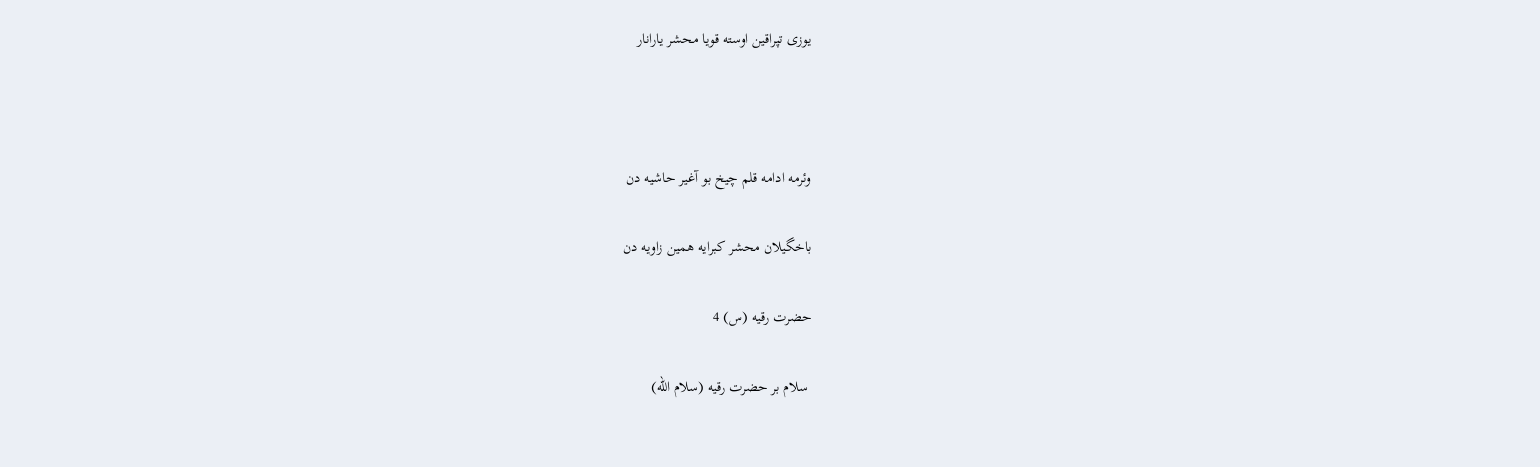یوزی تپراقین اوسته قویا محشر یارانار



وئرمه ادامه قلم چیخ بو آغیر حاشیه دن

باخگیلان محشر کبرایه همین زاویه دن

حضرت رقیه (س) 4

 سلام بر حضرت رقیه (سلام الله)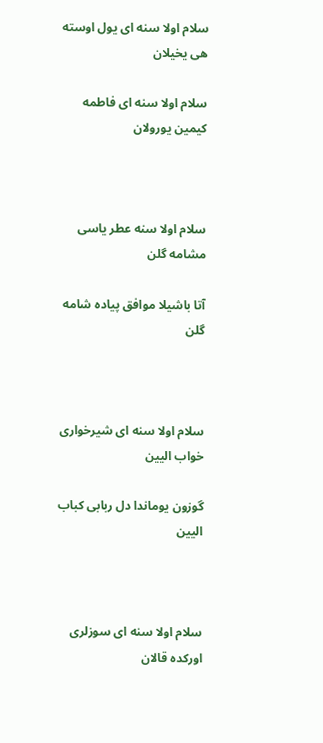سلام اولا سنه ای یول اوسته هی یخیلان

سلام اولا سنه ای فاطمه کیمین یورولان



سلام اولا سنه عطر یاسی مشامه گلن

آتا باشیلا موافق پیاده شامه گلن



سلام اولا سنه ای شیرخواری خواب الیین

گوزون یوماندا دل ربابی کباب الیین



سلام اولا سنه ای سوزلری اورکده قالان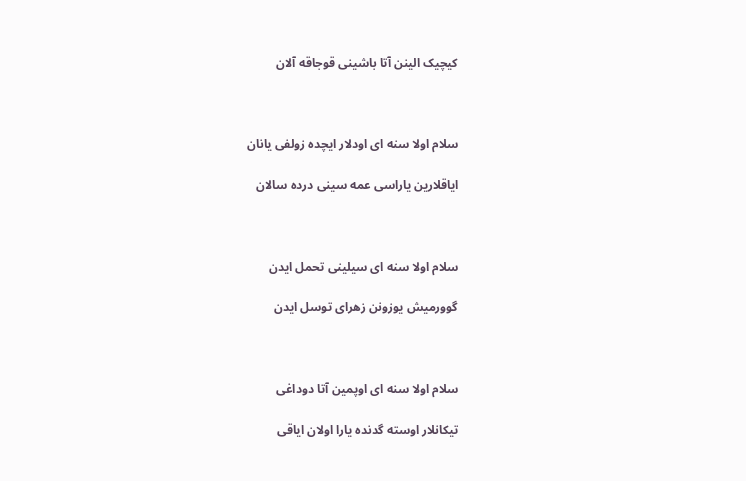کیچیک الینن آتا باشینی قوجاقه آلان



سلام اولا سنه ای اودلار ایچده زولفی یانان

ایاقلارین یاراسی عمه سینی درده سالان



سلام اولا سنه ای سیلینی تحمل ایدن

گوورمیش یوزونن زهرای توسل ایدن



سلام اولا سنه ای اوپمین آتا دوداغی

تیکانلار اوسته گدنده یارا اولان ایاقی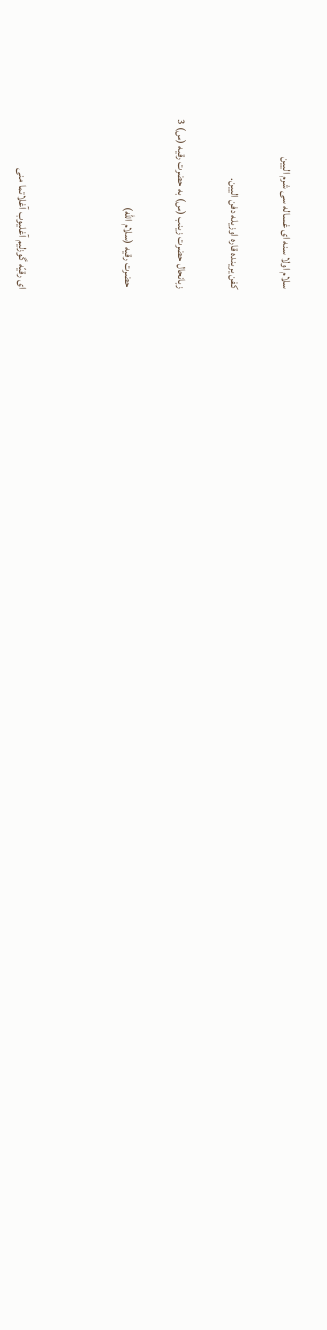سلام اولا سنه ای غساله سی شرم الیین

کفن یرینده قاره اوزیله دفن الیین.

زبانحال حضرت زینب (س) به حضرت رقیه (س) 3

 حضرت رقیه (سلام الله)



ای رقیّه گوزلیم آغلیوب آغلاتما منی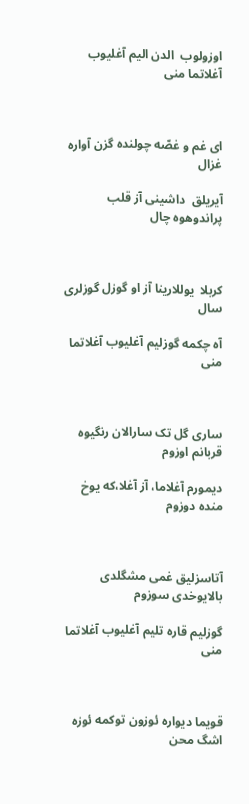اوزولوب  الدن الیم آغلیوب آغلاتما منی



ای غم و غصّه چولنده گزن آواره غزال

آیریلق  داشینی آز قلب پراندوهوه چال



کربلا  یوللارینا آز او گوزل گوزلری سال

آه چکمه گوزلیم آغلیوب آغلاتما منی



ساری گل تک سارالان رنگیوه قربانم اوزوم

دیمورم آغلاما، آز آغلا،که یوخ منده دوزوم



آتاسزلیق غمی مشگلدی بالایوخدی سوزوم

گوزلیم قاره تلیم آغلیوب آغلاتما  منی



قویما دیواره ئوزون توکمه ئوزه اشگ محن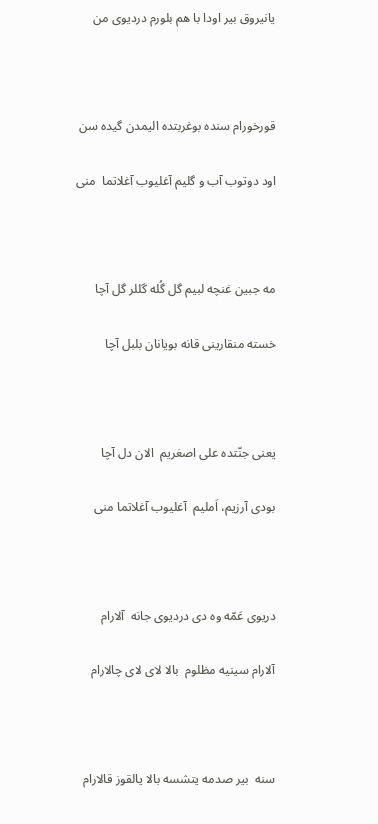یانیروق بیر اودا با هم بلورم دردیوی من



قورخورام سنده بوغربتده الیمدن گیده سن

اود دوتوب آب و گلیم آغلیوب آغلاتما  منی



مه جبین غنچه لبیم گل گُله گللر گل آچا

خسته منقارینی قانه بویانان بلبل آچا



یعنی جنّتده علی اصغریم  الان دل آچا

بودی آرزیم، اَملیم  آغلیوب آغلاتما منی



دریوی عَمّه وه دی دردیوی جانه  آلارام

آلارام سینیه مظلوم  بالا لای لای چالارام



سنه  بیر صدمه یتشسه بالا یالقوز قالارام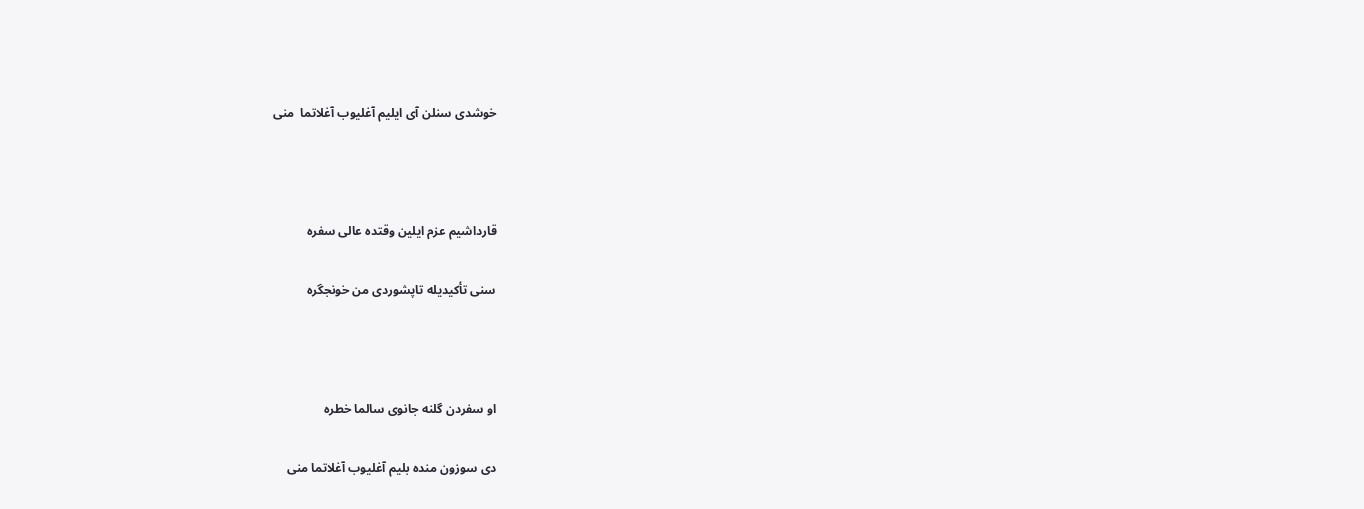خوشدی سنلن آی ایلیم آغلیوب آغلاتما  منی



قارداشیم عزم ایلین وقتده عالی سفره

سنی تأکیدیله تاپشوردی من خونجگره



او سفردن گلنه جانوی سالما خطره

دی سوزون منده بلیم آغلیوب آغلاتما منی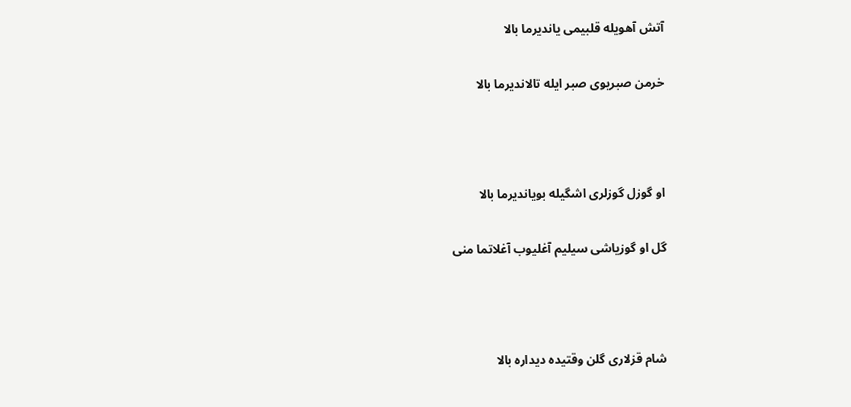آتش آهویله قلبیمی یاندیرما بالا

خرمن صبریوی صبر ایله تالاندیرما بالا



او گوزل گوزلری اشگیله بویاندیرما بالا

گل او گوزیاشی سیلیم آغلیوب آغلاتما منی



شام قزلاری گلن وقتیده دیداره بالا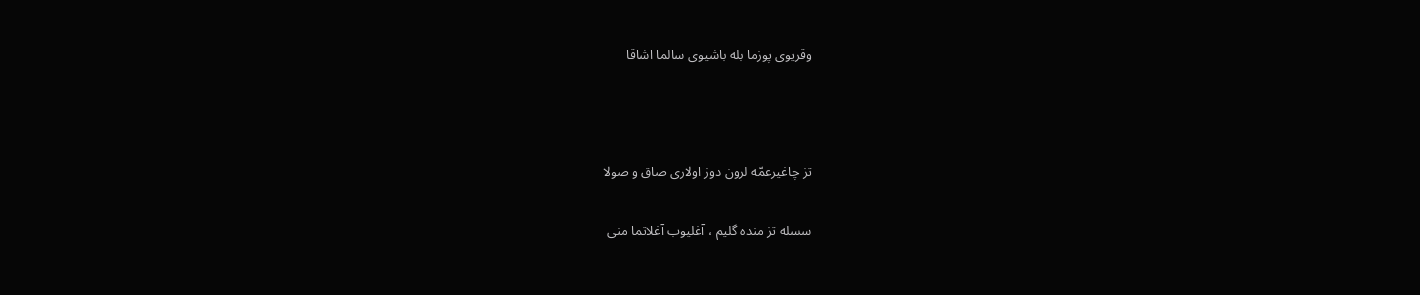وقریوی پوزما بله باشیوی سالما اشاقا



تز چاغیرعمّه لرون دوز اولاری صاق و صولا

سسله تز منده گلیم ، آغلیوب آغلاتما منی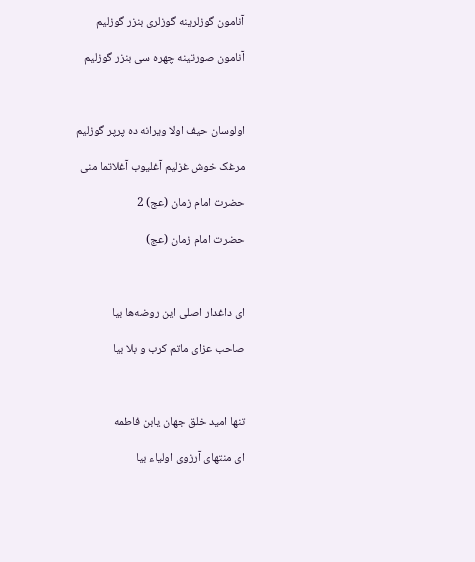آنامون گوزلرینه گوزلری بنزر گوزلیم

آنامون صورتینه چهره سی بنزر گوزلیم



اولوسان حیف اولا ویرانه ده پرپر گوزلیم

مرغک خوش غزلیم آغلیوب آغلاتما منی

حضرت امام زمان (عج) 2

حضرت امام زمان (عج)



ای داغدار اصلی این روضه‌ها بیا

صاحب عزای ماتم کرب و بلا بیا



تنها امید خلق جهان یابن فاطمه

ای منتهای آرزوی اولیاء بیا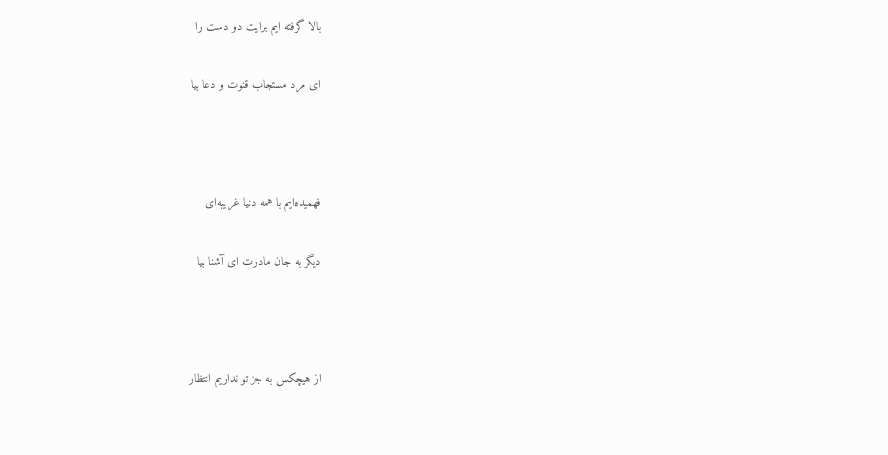بالا گرفته‌ ایم برایت دو دست را

ای مرد مستجاب قنوت و دعا بیا



فهمیده‌ایم با همه دنیا غریبه‌ای

دیگر به جان مادرت ای آشنا بیا



از هیچکس به جز تو نداریم انتظار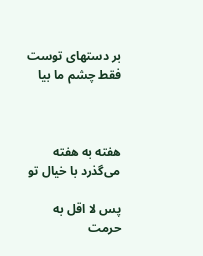بر دستهای توست فقط چشم ما بیا



هفته به هفته می‌گذرد با خیال تو

پس لا اقل به حرمت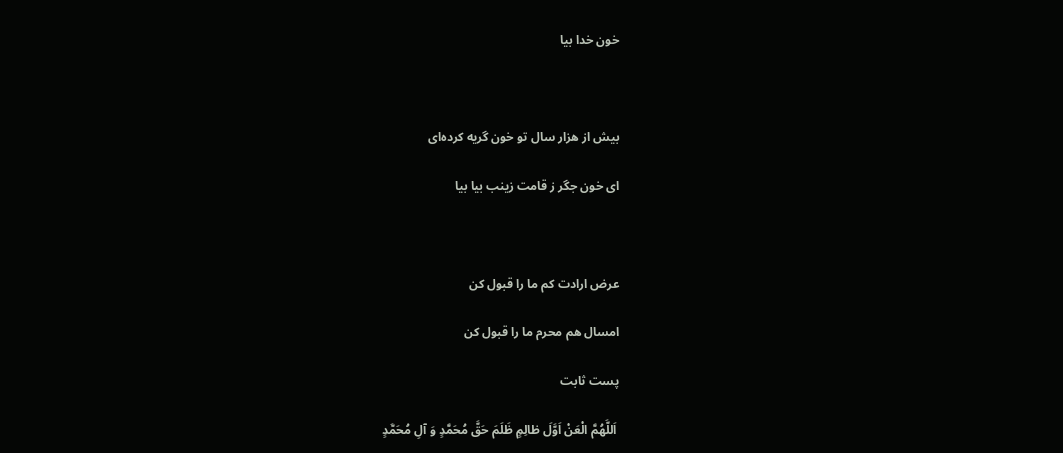خون خدا بیا



بیش از هزار سال تو خون گریه کرده‌ای

ای خون جگر ز قامت زینب بیا بیا



عرض ارادت کم ما را قبول کن

امسال هم محرم ما را قبول کن

پست ثابت

 اَللَّهُمَّ الْعَنْ اَوَّلَ ظالِمٍ ظَلَمَ حَقَّ مُحَمَّدٍ وَ آلِ مُحَمَّدٍ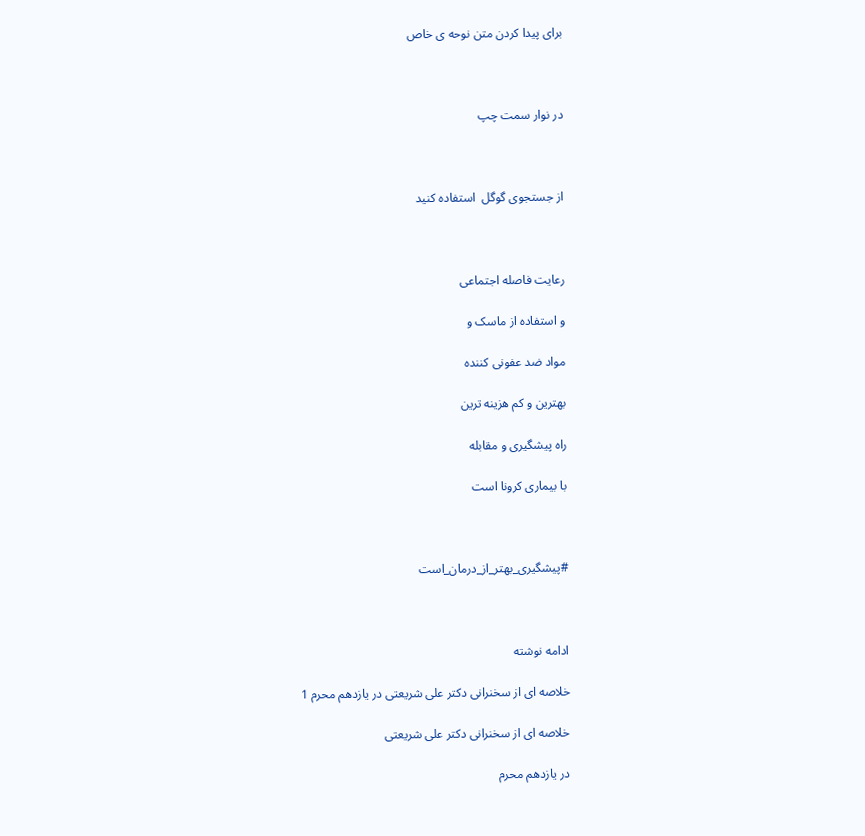برای پیدا کردن متن نوحه ی خاص



در نوار سمت چپ



از جستجوی گوگل  استفاده کنید



رعایت فاصله اجتماعی

و استفاده از ماسک و

مواد ضد عفونی کننده

بهترین و کم هزینه ترین

راه پیشگیری و مقابله

با بیماری کرونا است



#پیشگیری_بهتر_از_درمان_است



ادامه نوشته

خلاصه ای از سخنرانی دکتر علی شریعتی در یازدهم محرم 1

خلاصه ای از سخنرانی دکتر علی شریعتی

در یازدهم محرم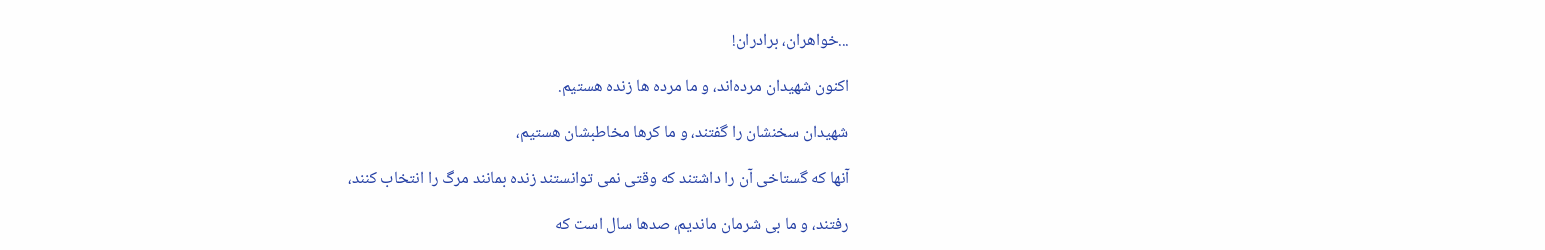...خواهران، برادران!

اكنون شهيدان مرده‌اند، و ما مرده‌ ها زنده هستيم.

شهيدان سخنشان را گفتند، و ما كرها مخاطبشان هستيم،

آنها كه گستاخی آن‌ را داشتند كه وقتی نمی ‌توانستند زنده بمانند مرگ را انتخاب كنند،

رفتند، و ما بی ‌شرمان مانديم، صدها سال است كه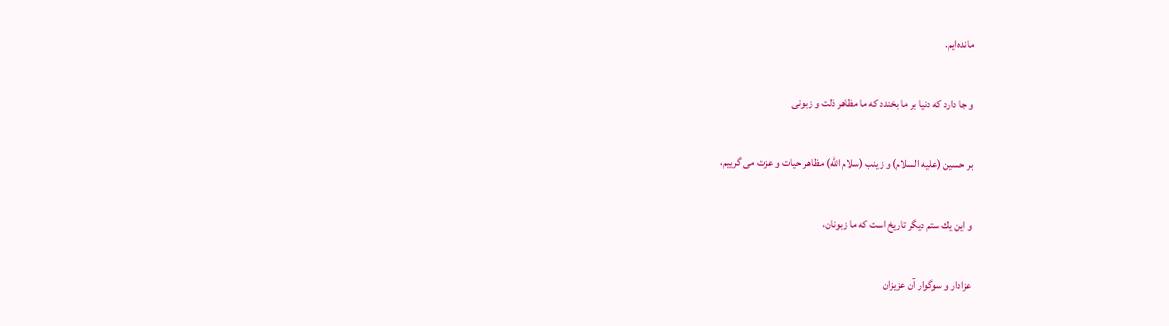مانده‌ايم.

و جا دارد كه دنيا بر ما بخندد كه ما مظاهر ذلت و زبونی

بر حسين (علیه السلام) و زينب (سلام الله) مظاهر حيات و عزت می ‌گرييم،

و اين يك ستم ديگر تاريخ است كه ما زبونان،

عزادار و سوگوار آن عزيزان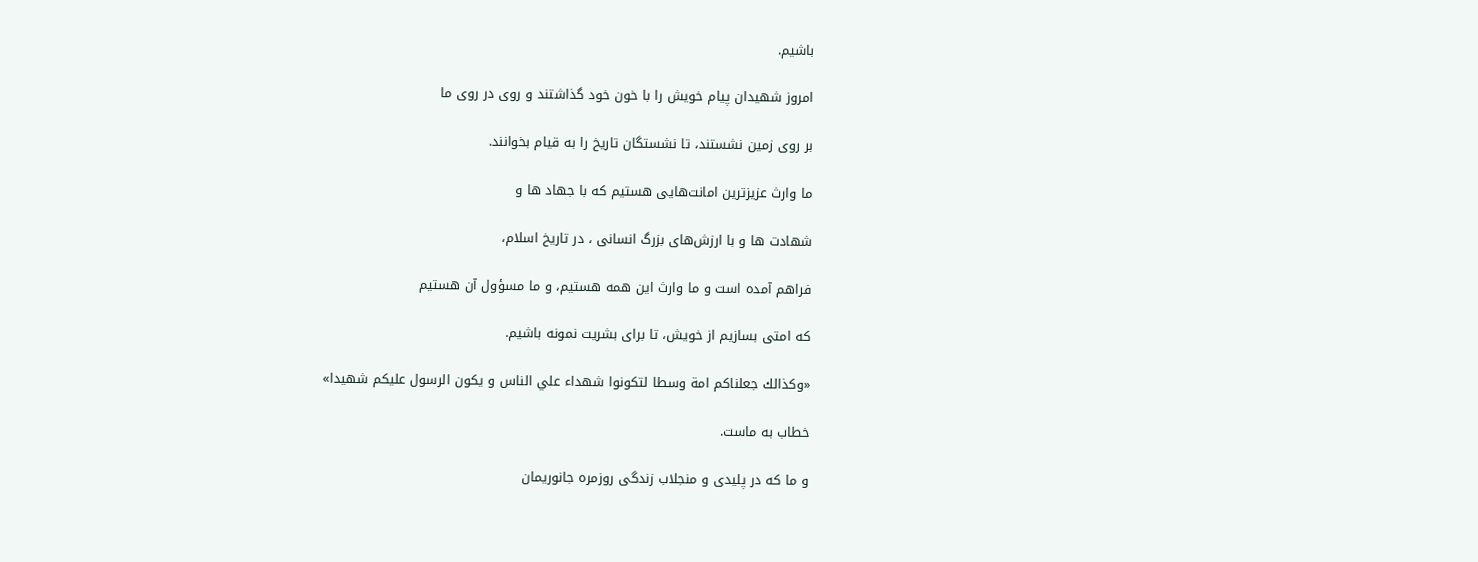باشيم.

امروز شهيدان پيام خويش را با خون خود گذاشتند و روی در روی ما

بر روی زمين نشستند، تا نشستگان تاريخ را به قيام بخوانند.

ما وارث عزيزترين امانت‌هايی هستيم كه با جهاد ها و

شهادت ‌ها و با ارزش‌های بزرگ انسانی ، در تاريخ اسلام،

فراهم آمده است و ما وارث اين همه هستيم، و ما مسؤول آن هستيم

كه امتی بسازيم از خويش، تا برای بشريت نمونه باشيم.

«وكذالك جعلناكم امة وسطا لتكونوا شهداء علي الناس و يكون الرسول عليكم شهيدا»

خطاب به ماست.

و ما كه در پليدی و منجلاب زندگی روزمره جانوريمان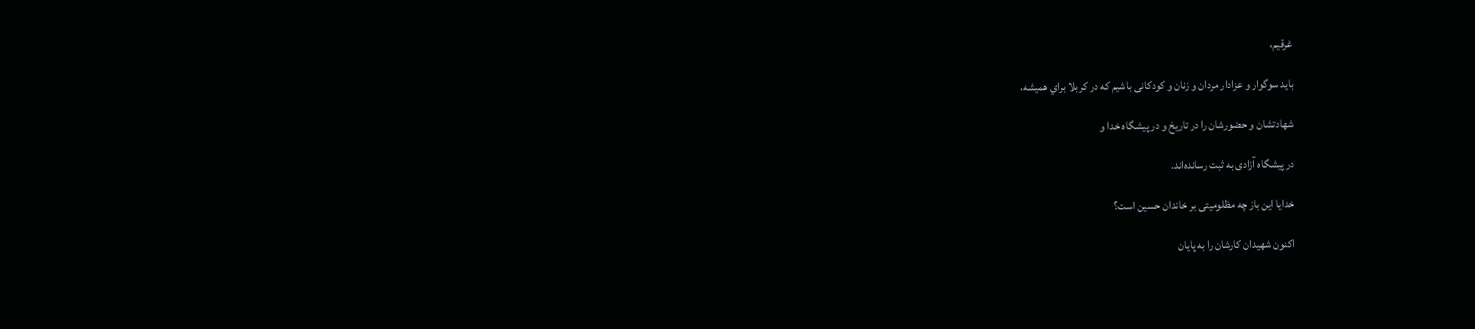غرقيم،

بايد سوگوار و عزادار مردان و زنان و كودكانی باشيم كه در كربلا براي هميشه،

شهادتشان و حضورشان را در تاريخ و در پيشگاه خدا و

در پيشگاه آزادی به ثبت رسانده‌اند.

خدايا اين باز چه مظلوميتی بر خاندان حسين است؟

اكنون شهيدان كارشان را به پايان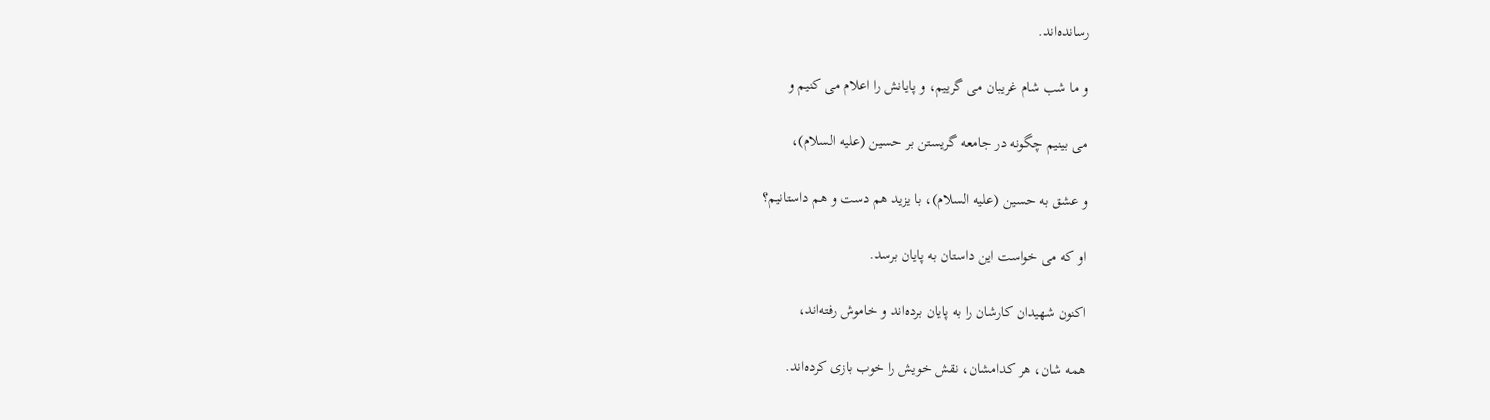رسانده‌اند.

و ما شب شام غريبان می ‌گرييم، و پايانش را اعلام می ‌كنيم و

می ‌بينيم چگونه در جامعه گريستن بر حسين (علیه السلام)،

و عشق به حسين (علیه السلام)، با يزيد هم دست و هم داستانيم؟

او كه می ‌خواست اين داستان به پايان برسد.

اكنون شهيدان كارشان را به پايان برده‌اند و خاموش رفته‌اند،

همه‌ شان، هر كدامشان، نقش خويش را خوب بازی كرده‌اند.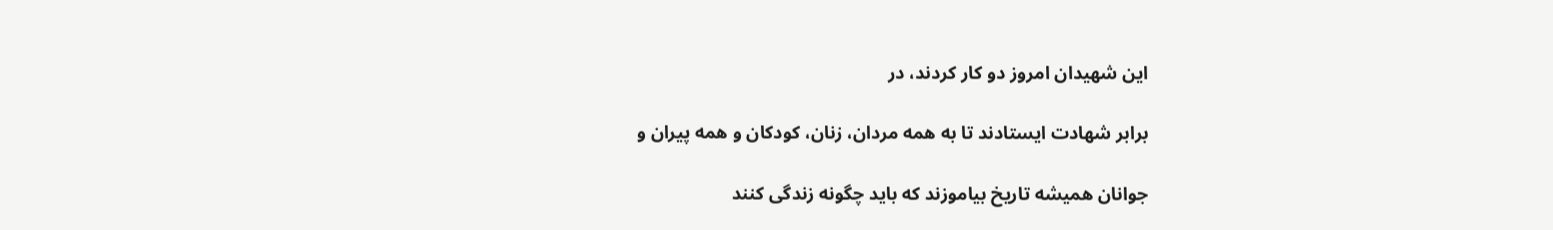اين شهيدان امروز دو كار كردند، در

برابر شهادت ايستادند تا به همه مردان، زنان، كودكان و همه پيران و

جوانان هميشه تاريخ بياموزند كه بايد چگونه زندگی كنند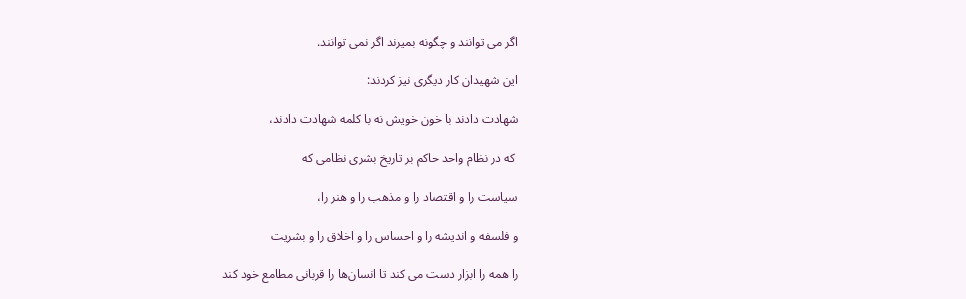اگر می ‌توانند و چگونه بميرند اگر نمی ‌توانند.

اين شهيدان كار ديگری نيز كردند:

شهادت دادند با خون خويش نه با كلمه شهادت دادند،

 كه در نظام واحد حاكم بر تاريخ بشری نظامی كه

سياست را و اقتصاد را و مذهب را و هنر را،

و فلسفه و انديشه را و احساس را و اخلاق را و بشريت

را همه را ابزار دست می ‌كند تا انسان‌ها را قربانی مطامع خود كند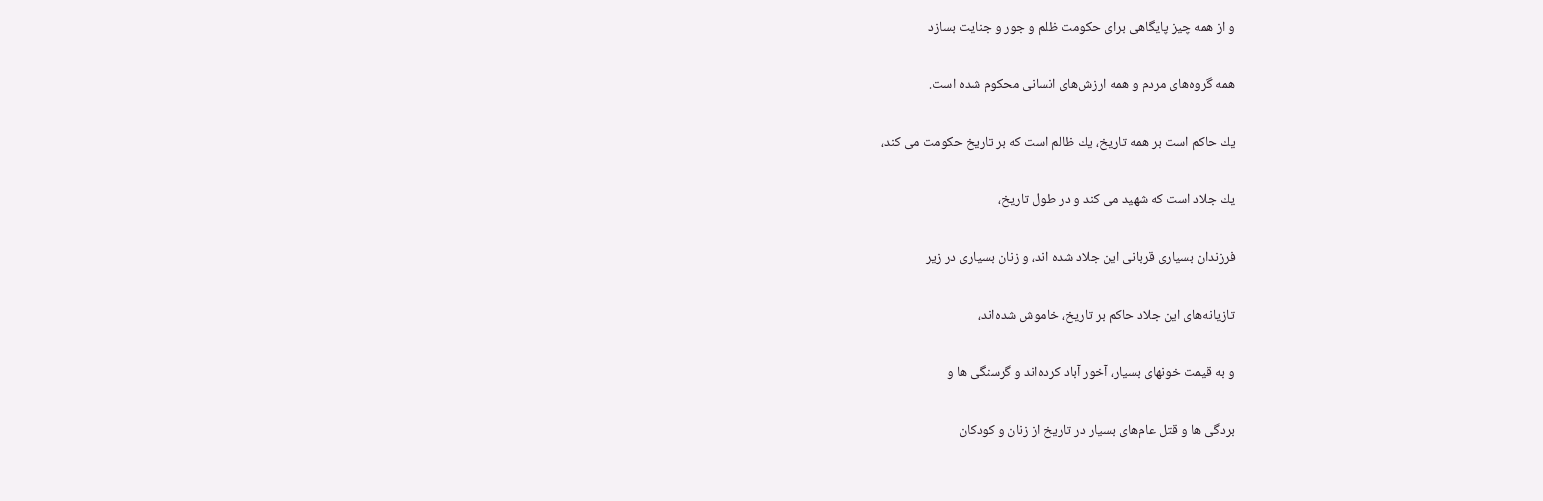و از همه چيز پايگاهی برای حكومت ظلم و جور و جنايت بسازد

همه گروه‌های مردم و همه ارزش‌های انسانی محكوم شده است.

يك حاكم است بر همه تاريخ، يك ظالم است كه بر تاريخ حكومت می ‌كند،

يك جلاد است كه شهيد می ‌كند و در طول تاريخ،

فرزندان بسياری قربانی اين جلاد شده‌ اند، و زنان بسياری در زير

تازيانه‌های اين جلاد حاكم بر تاريخ، خاموش شده‌اند،

و به قيمت خونهای بسيار، آخور آباد كرده‌اند و گرسنگی ‌ها و

بردگی ‌ها و قتل عام‌های بسيار در تاريخ از زنان و كودكان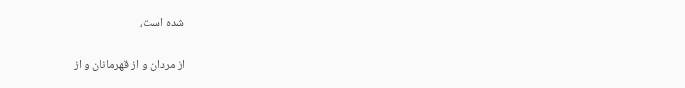شده است،

از مردان و از قهرمانان و از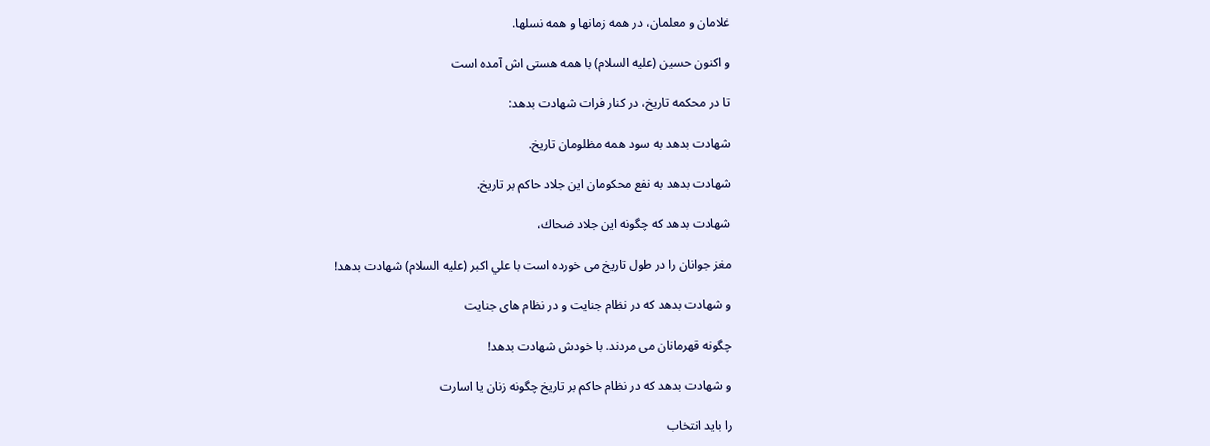غلامان و معلمان، در همه زمانها و همه نسلها.

و اكنون حسين (علیه السلام) با همه هستی ‌اش آمده است

تا در محكمه تاريخ، در كنار فرات شهادت بدهد:

شهادت بدهد به سود همه مظلومان تاريخ.

شهادت بدهد به نفع محكومان اين جلاد حاكم بر تاريخ.

شهادت بدهد كه چگونه اين جلاد ضحاك،

مغز جوانان را در طول تاريخ می خورده است با علي اكبر (علیه السلام) شهادت بدهد!

و شهادت بدهد كه در نظام جنايت‌ و در نظام های جنايت

چگونه قهرمانان می ‌مردند. با خودش شهادت بدهد!

و شهادت بدهد كه در نظام حاكم بر تاريخ چگونه زنان يا اسارت

را بايد انتخاب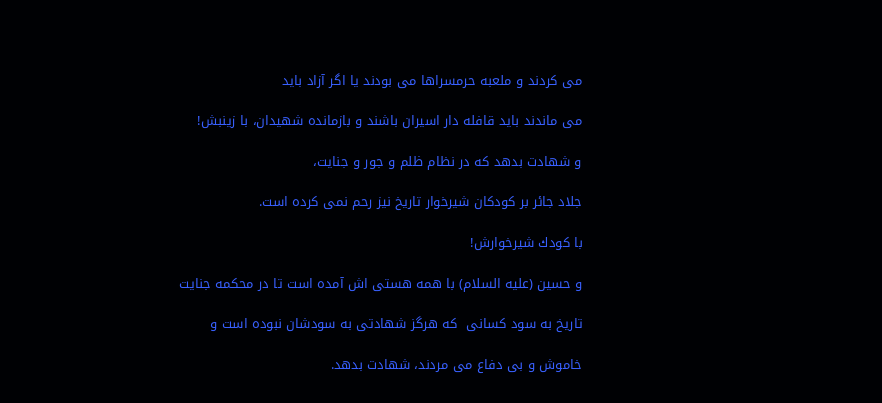می ‌كردند و ملعبه حرمسراها می بودند يا اگر آزاد بايد

می ‌ماندند بايد قافله ‌دار اسيران باشند و بازمانده شهيدان، با زينبش!

و شهادت بدهد كه در نظام ظلم و جور و جنايت،

جلاد جائر بر كودكان شيرخوار تاريخ نيز رحم نمی ‌كرده است.

با كودك شيرخوارش!

و حسين (علیه السلام) با همه هستی ‌اش آمده است تا در محكمه جنايت

تاريخ به‌ سود كسانی  كه هرگز شهادتی به سودشان نبوده است و

خاموش و بی دفاع می ‌مردند، شهادت بدهد.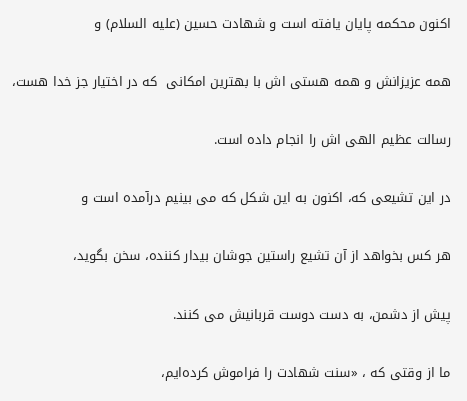اكنون محكمه پايان يافته است و شهادت حسين (علیه السلام) و

همه عزيزانش و همه هستی ‌اش با بهترين امكانی  كه در اختيار جز خدا هست،

رسالت عظيم الهی ‌اش را انجام داده است.

در اين تشيعی كه، اكنون به اين شكل كه می ‌بينيم درآمده است و

هر كس بخواهد از آن تشيع راستين جوشان بيدار كننده، سخن بگويد،

پيش از دشمن، به دست دوست قربانيش می ‌كنند.

ما از وقتی كه ، «سنت شهادت را فراموش كرده‌ايم،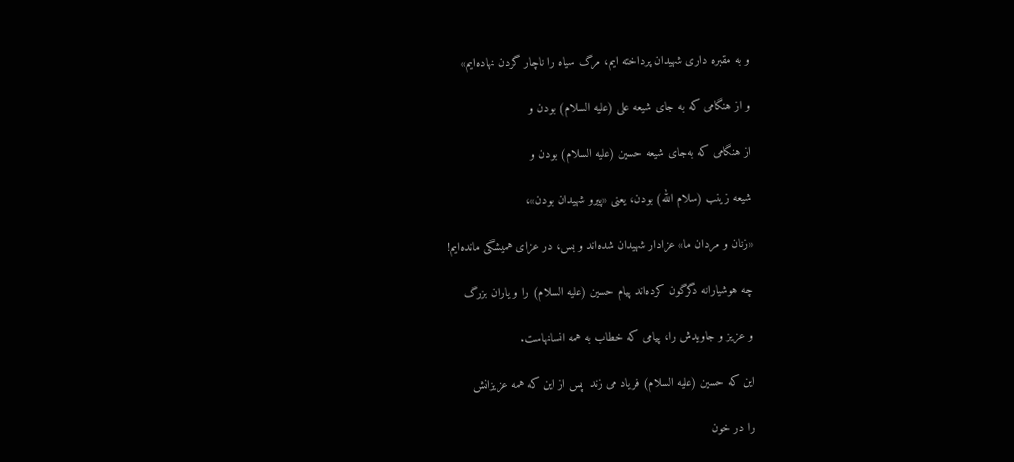و به مقبره‌ داری شهيدان پرداخته‌ ايم، مرگ سياه را ناچار گردن نهاده‌ايم»

و از هنگامی كه به جای شيعه علی (علیه السلام) بودن و

از هنگامی كه به‌جای شيعه حسين (علیه السلام) بودن و

شيعه زينب (سلام الله) بودن، يعنی «پيرو شهيدان بودن»،

«زنان و مردان ما» عزادار شهيدان شده‌اند و بس، در عزای هميشگی مانده‌ايم!

چه هوشيارانه دگرگون كرده‌اند پيام حسين (علیه السلام) را و ياران بزرگ

و عزيز و جاويدش را، پيامی كه خطاب به همه انسانهاست.

اين كه حسين (علیه السلام) فرياد می ‌زند  پس از اين كه همه عزيزانش

را در خون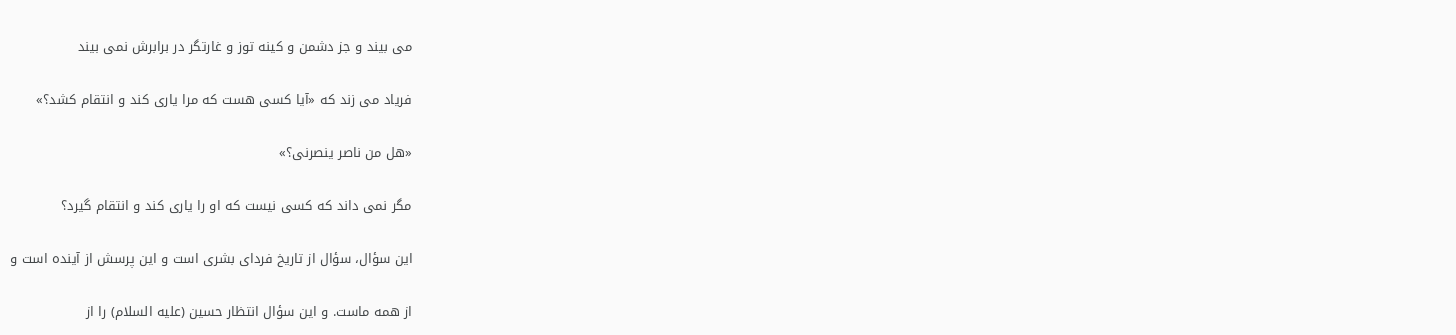می ‌بيند و جز دشمن و كينه توز و غارتگر در برابرش نمی ‌بيند

فرياد می ‌زند كه «آيا كسی هست كه مرا ياری كند و انتقام كشد؟»

«هل من ناصر ينصرنی؟»

مگر نمی داند كه كسی نيست كه او را ياری كند و انتقام گيرد؟

اين سؤال، ‌سؤال از تاريخ فردای بشری است و اين پرسش از آينده است و

از همه ماست. و اين سؤال انتظار حسين (علیه السلام) را از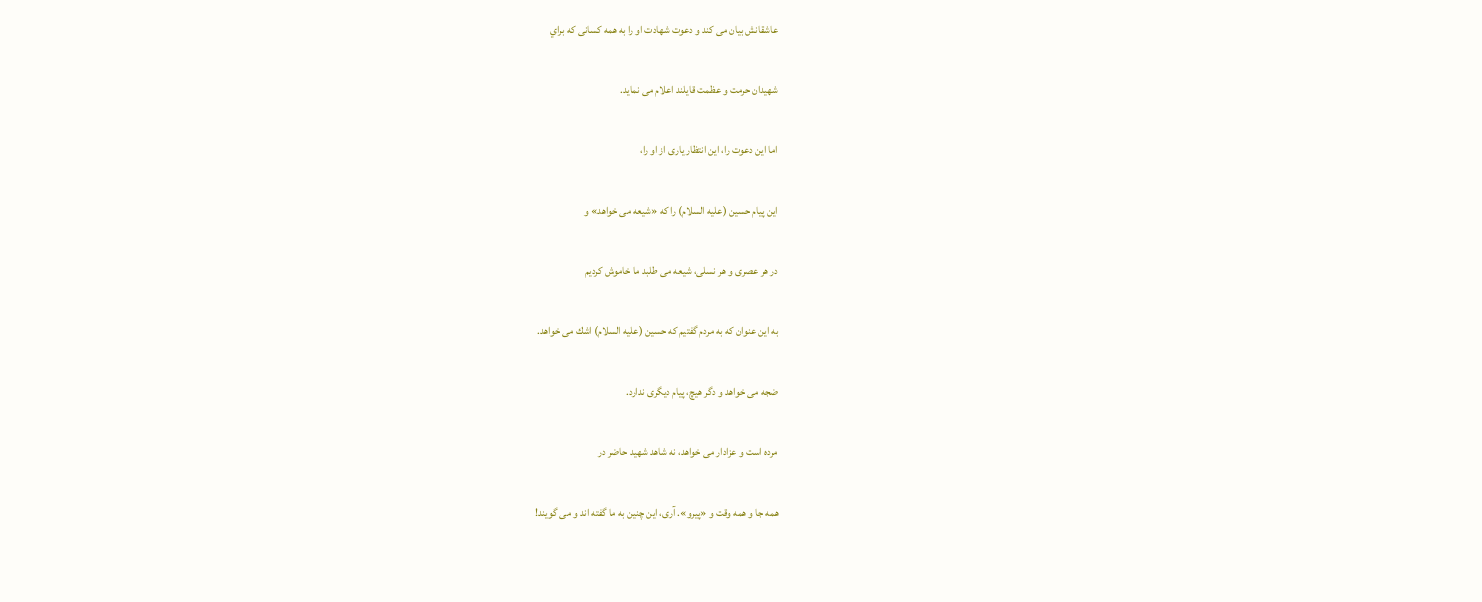عاشقانش بيان می كند و دعوت شهادت او را به همه كسانی كه براي

شهيدان حرمت و عظمت قايلند اعلام می ‌نمايد.

اما اين دعوت را، اين انتظار ياری از او را،

اين پيام حسين (علیه السلام) را كه «شيعه می ‌خواهد» و

در هر عصری و هر نسلی، شيعه می ‌طلبد ما خاموش كرديم

به اين عنوان كه به مردم گفتيم كه حسين (علیه السلام) اشك می ‌خواهد.

ضجه می ‌خواهد و دگر هيچ، پيام ديگری ندارد.

مرده است و عزادار می ‌خواهد، نه شاهد شهيد حاضر در

همه جا و همه وقت و «پيرو». آری، اين چنين به ما گفته ‌اند و می ‌گويند!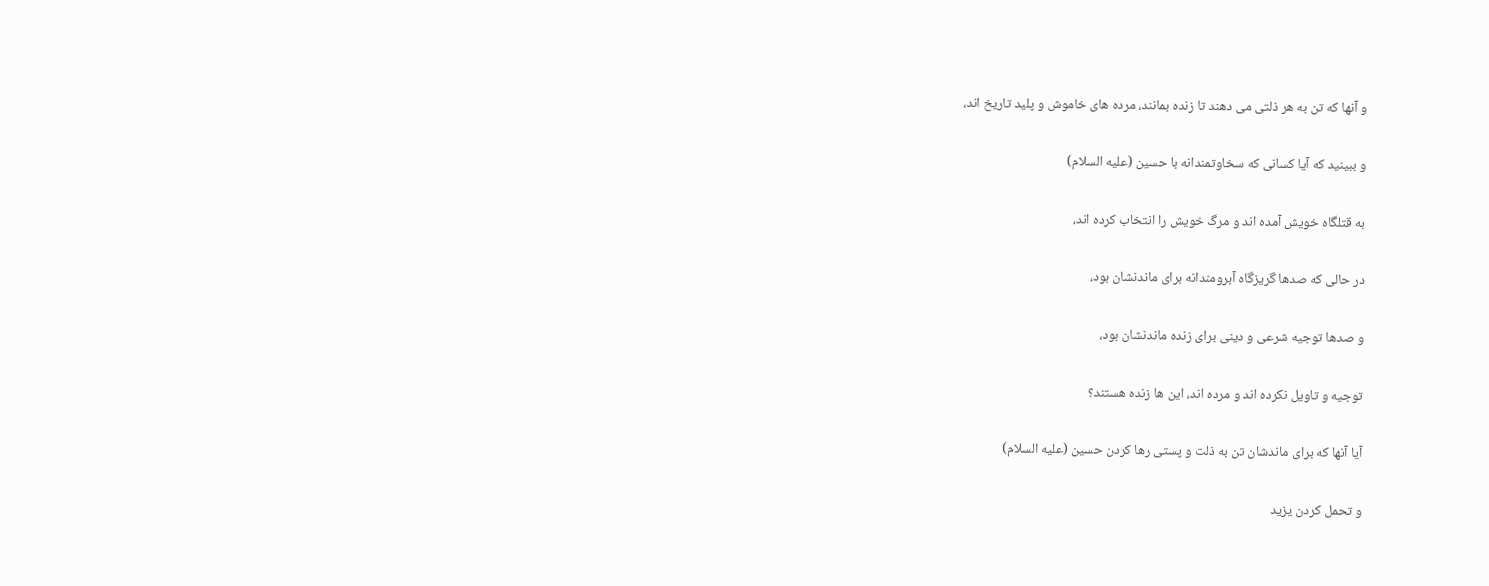و آنها كه تن به هر ذلتی می ‌دهند تا زنده بمانند، مرده ‌های خاموش و پليد تاريخ اند،

و ببينيد كه آيا كسانی كه سخاوتمندانه با حسين (علیه السلام)

به قتلگاه خويش آمده ‌اند و مرگ خويش را انتخاب كرده‌ اند،

در حالی كه صدها گريزگاه آبرومندانه برای ماندنشان بود،

و صدها توجيه شرعی و دينی برای زنده ماندنشان بود،

توجيه و تاويل نكرده ‌اند و مرده ‌اند، اين ها زنده هستند؟

آيا آنها كه برای ماندشان تن به ذلت و پستی رها كردن حسين (علیه السلام)

و تحمل كردن يزيد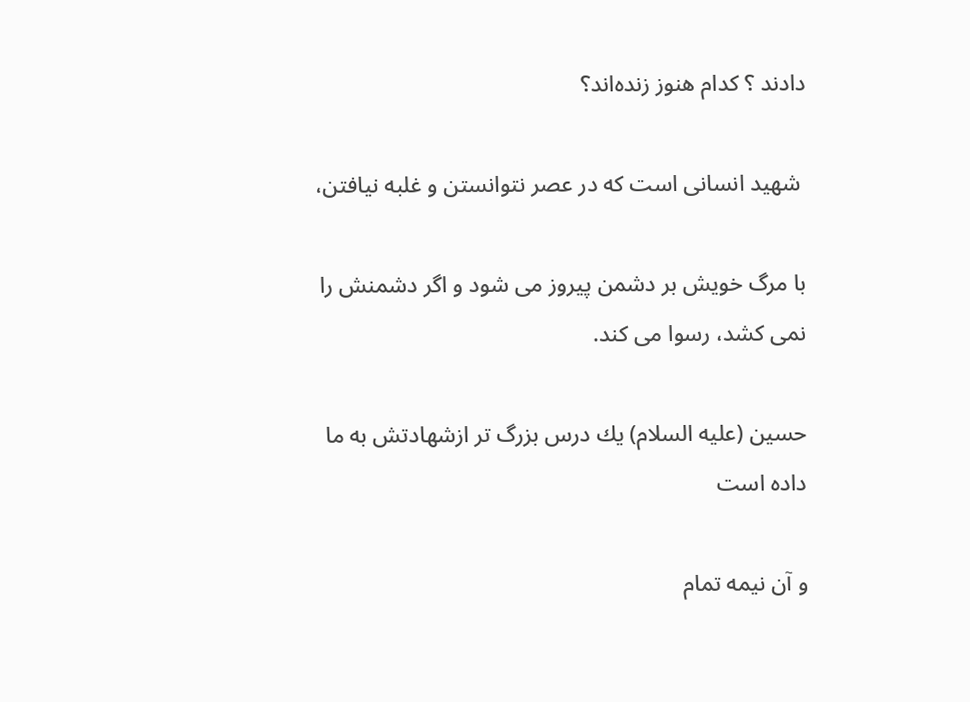دادند ؟ كدام هنوز زنده‌اند؟

 شهيد انسانی است كه در عصر نتوانستن و غلبه نيافتن،

با مرگ خويش بر دشمن پيروز می شود و اگر دشمنش را نمی ‌كشد، رسوا می ‌كند.

حسين (علیه السلام) يك درس بزرگ ‌تر ازشهادتش به ما داده است

و آن نيمه ‌تمام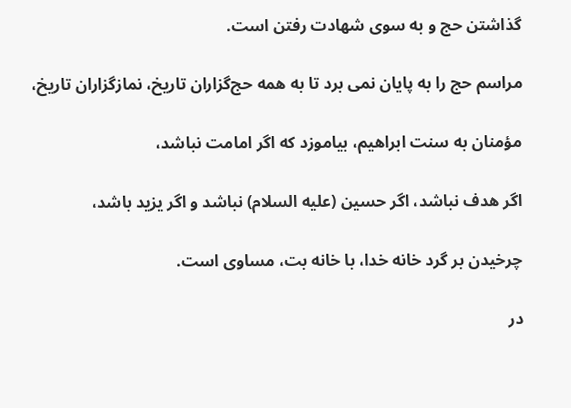گذاشتن حج و به سوی شهادت رفتن است.

مراسم حج را به پايان نمی ‌برد تا به همه حج‌گزاران تاريخ، نمازگزاران تاريخ،

مؤمنان به سنت ابراهيم، بياموزد كه اگر امامت نباشد،

اگر هدف نباشد، اگر حسين (علیه السلام) نباشد و اگر يزيد باشد،

چرخيدن بر گرد خانه خدا، با خانه بت، مساوی است.

در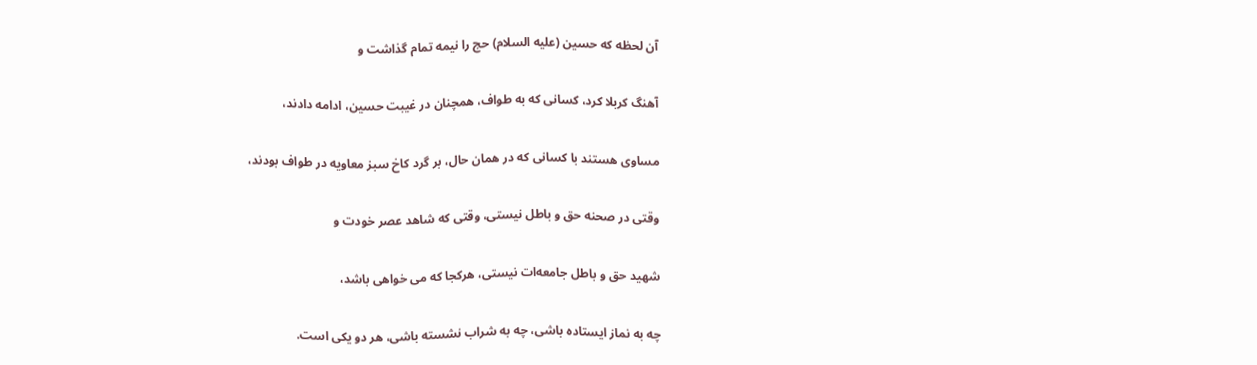آن لحظه كه حسين (علیه السلام) حج را نيمه‌ تمام گذاشت و

آهنگ كربلا كرد، كسانی كه به طواف، همچنان در غيبت حسين، ادامه دادند،

مساوی هستند با كسانی كه در همان حال، بر گرد كاخ سبز معاويه در طواف بودند،

وقتی در صحنه حق و باطل نيستی، وقتی كه شاهد عصر خودت و

شهيد حق و باطل جامعه‌ات نيستی، هركجا كه می ‌خواهی باشد،

چه به نماز ايستاده باشی، چه به شراب نشسته باشی، هر دو يكی است.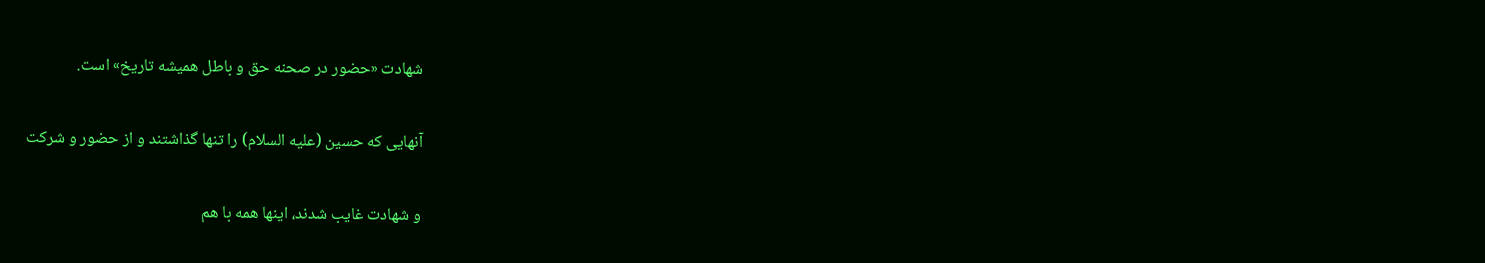شهادت «حضور در صحنه حق و باطل هميشه تاريخ» است.

آنهايی كه حسين (علیه السلام) را تنها گذاشتند و از حضور و شركت

و شهادت غايب شدند، اينها همه با هم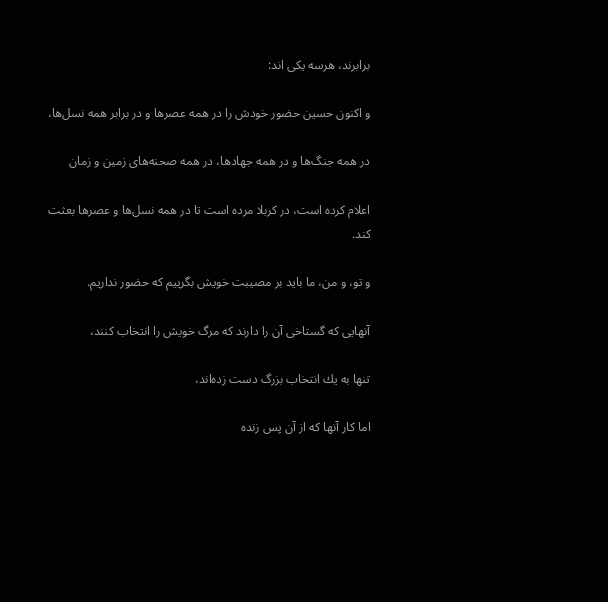برابرند، هرسه يكی اند:

و اكنون حسين حضور خودش را در همه عصرها و در برابر همه نسل‌ها،

در همه جنگ‌ها و در همه جهادها، در همه صحنه‌های زمين و زمان

اعلام كرده است، در كربلا مرده است تا در همه نسل‌ها و عصرها بعثت كند.

و تو، و من، ما بايد بر مصيبت خويش بگرييم كه حضور نداريم.

آنهايی كه گستاخی آن را دارند كه مرگ خويش را انتخاب كنند،

تنها به يك انتخاب بزرگ دست زده‌اند،

اما كار آنها كه از آن پس زنده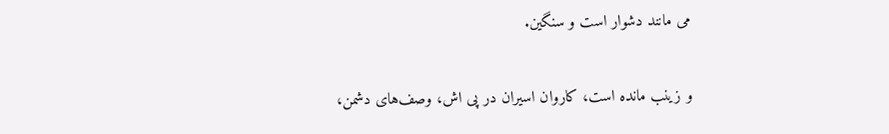می ‌مانند دشوار است و سنگين.

و زينب مانده است، كاروان اسيران در پی ‌اش، وصف‌های دشمن،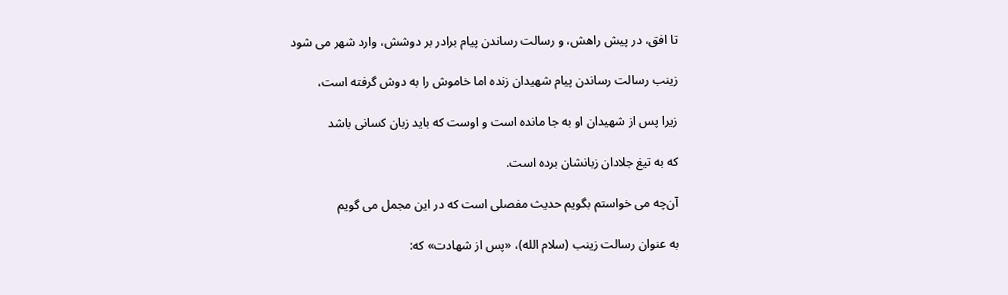تا افق، در پيش راهش، و رسالت رساندن پيام برادر بر دوشش، وارد شهر می ‌شود

زينب رسالت رساندن پيام شهيدان زنده اما خاموش را به دوش گرفته است،

زيرا پس از شهيدان او به جا مانده است و اوست كه بايد زبان كسانی باشد

كه به تيغ جلادان زبانشان برده است.

آن‌چه می ‌خواستم بگويم حديث مفصلی است كه در اين مجمل می ‌گويم

به عنوان رسالت زينب (سلام الله)، «پس از شهادت» كه: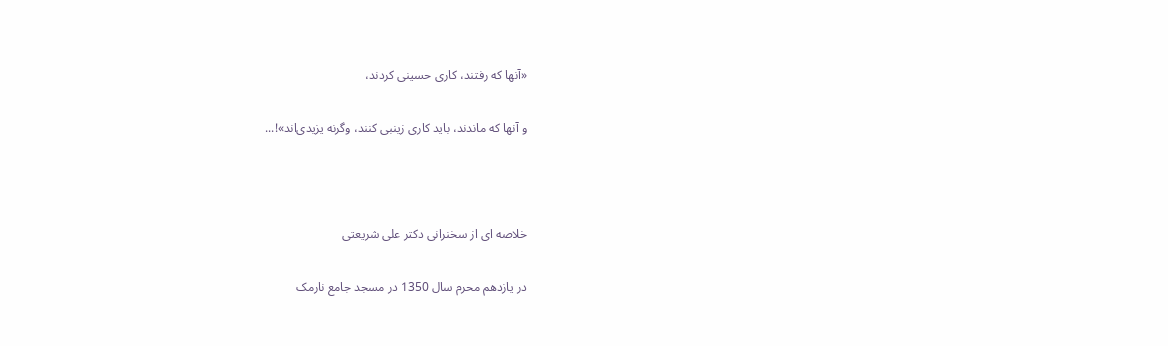«آنها كه رفتند، كاری حسينی كردند،

و آنها كه ماندند، بايد كاری زينبی كنند، وگرنه يزيدی‌اند»!...



خلاصه ای از سخنرانی دکتر علی شریعتی

در یازدهم محرم سال 1350 در مسجد جامع نارمک